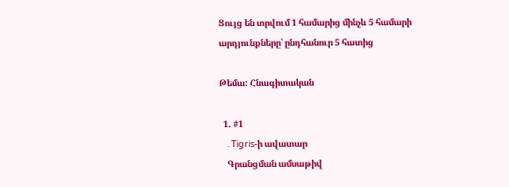Ցույց են տրվում 1 համարից մինչև 5 համարի արդյունքները՝ ընդհանուր 5 հատից

Թեմա: Հնագիտական

  1. #1
    . Tigris-ի ավատար
    Գրանցման ամսաթիվ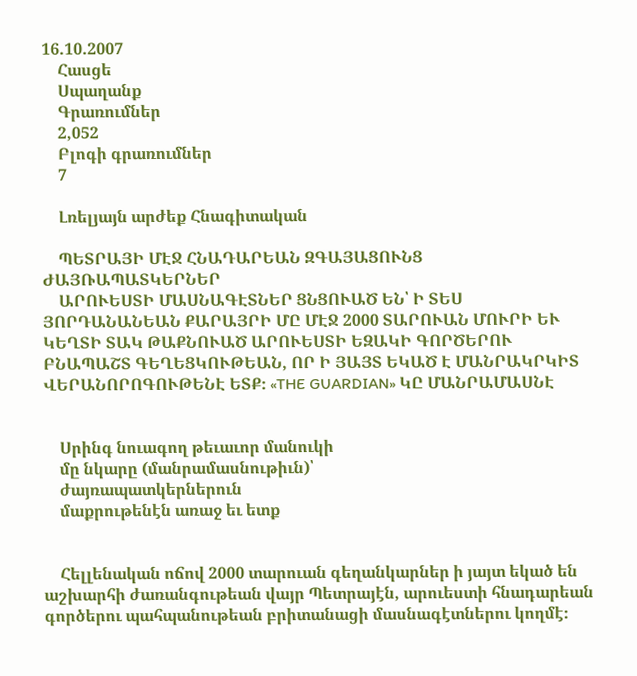16.10.2007
    Հասցե
    Սպաղանք
    Գրառումներ
    2,052
    Բլոգի գրառումներ
    7

    Լռելյայն արժեք Հնագիտական

    ՊԵՏՐԱՅԻ ՄԷՋ ՀՆԱԴԱՐԵԱՆ ԶԳԱՅԱՑՈՒՆՑ ԺԱՅՌԱՊԱՏԿԵՐՆԵՐ
    ԱՐՈՒԵՍՏԻ ՄԱՍՆԱԳԷՏՆԵՐ ՑՆՑՈՒԱԾ ԵՆ՝ Ի ՏԵՍ ՅՈՐԴԱՆԱՆԵԱՆ ՔԱՐԱՅՐԻ ՄԸ ՄԷՋ 2000 ՏԱՐՈՒԱՆ ՄՈՒՐԻ ԵՒ ԿԵՂՏԻ ՏԱԿ ԹԱՔՆՈՒԱԾ ԱՐՈՒԵՍՏԻ ԵԶԱԿԻ ԳՈՐԾԵՐՈՒ ԲՆԱՊԱՇՏ ԳԵՂԵՑԿՈՒԹԵԱՆ, ՈՐ Ի ՅԱՅՏ ԵԿԱԾ Է ՄԱՆՐԱԿՐԿԻՏ ՎԵՐԱՆՈՐՈԳՈՒԹԵՆԷ ԵՏՔ։ «THE GUARDIAN» ԿԸ ՄԱՆՐԱՄԱՍՆԷ


    Սրինգ նուագող թեւաւոր մանուկի
    մը նկարը (մանրամասնութիւն)՝
    ժայռապատկերներուն
    մաքրութենէն առաջ եւ ետք


    Հելլենական ոճով 2000 տարուան գեղանկարներ ի յայտ եկած են աշխարհի ժառանգութեան վայր Պետրայէն, արուեստի հնադարեան գործերու պահպանութեան բրիտանացի մասնագէտներու կողմէ։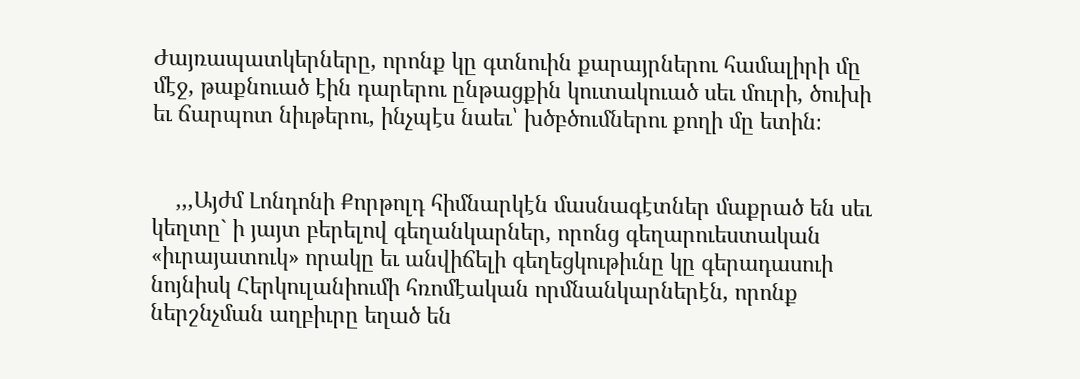Ժայռապատկերները, որոնք կը գտնուին քարայրներու համալիրի մը մէջ, թաքնուած էին դարերու ընթացքին կուտակուած սեւ մուրի, ծուխի եւ ճարպոտ նիւթերու, ինչպէս նաեւ՝ խծբծումներու քողի մը ետին։


    ,,,Այժմ Լոնդոնի Քորթոլդ հիմնարկէն մասնագէտներ մաքրած են սեւ կեղտը` ի յայտ բերելով գեղանկարներ, որոնց գեղարուեստական «իւրայատուկ» որակը եւ անվիճելի գեղեցկութիւնը կը գերադասուի նոյնիսկ Հերկուլանիումի հռոմէական որմնանկարներէն, որոնք ներշնչման աղբիւրը եղած են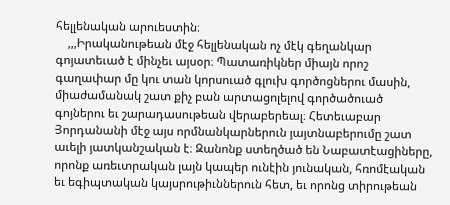հելլենական արուեստին։
    ,,,Իրականութեան մէջ հելլենական ոչ մէկ գեղանկար գոյատեւած է մինչեւ այսօր։ Պատառիկներ միայն որոշ գաղափար մը կու տան կորսուած գլուխ գործոցներու մասին, միաժամանակ շատ քիչ բան արտացոլելով գործածուած գոյներու եւ շարադասութեան վերաբերեալ։ Հետեւաբար Յորդանանի մէջ այս որմնանկարներուն յայտնաբերումը շատ աւելի յատկանշական է։ Զանոնք ստեղծած են Նաբատէացիները, որոնք առեւտրական լայն կապեր ունէին յունական, հռոմէական եւ եգիպտական կայսրութիւններուն հետ, եւ որոնց տիրութեան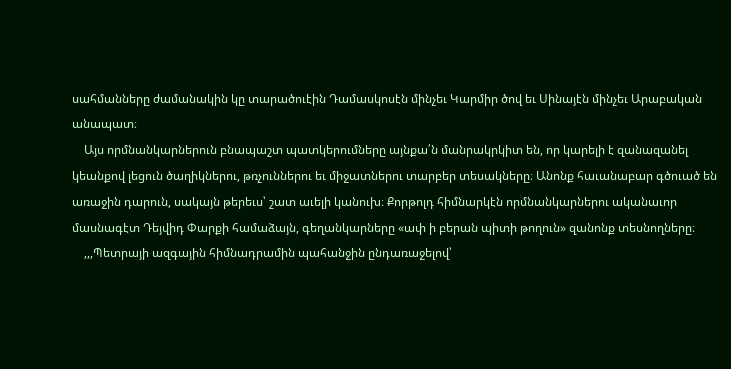սահմանները ժամանակին կը տարածուէին Դամասկոսէն մինչեւ Կարմիր ծով եւ Սինայէն մինչեւ Արաբական անապատ։
    Այս որմնանկարներուն բնապաշտ պատկերումները այնքա՛ն մանրակրկիտ են, որ կարելի է զանազանել կեանքով լեցուն ծաղիկներու, թռչուններու եւ միջատներու տարբեր տեսակները։ Անոնք հաւանաբար գծուած են առաջին դարուն, սակայն թերեւս՝ շատ աւելի կանուխ։ Քորթոլդ հիմնարկէն որմնանկարներու ականաւոր մասնագէտ Դեյվիդ Փարքի համաձայն, գեղանկարները «ափ ի բերան պիտի թողուն» զանոնք տեսնողները։
    ,,,Պետրայի ազգային հիմնադրամին պահանջին ընդառաջելով՝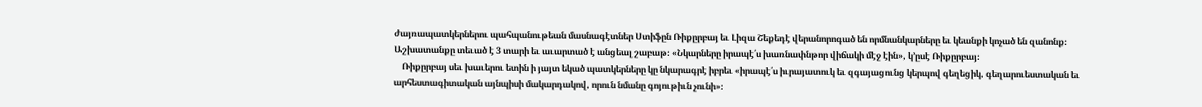ժայռապատկերներու պահպանութեան մասնագէտներ Ստիֆըն Ռիքըրբայ եւ Լիզա Շեքեդէ վերանորոգած են որմնանկարները եւ կեանքի կոչած են զանոնք։ Աշխատանքը տեւած է 3 տարի եւ աւարտած է անցեալ շաբաթ։ «Նկարները իրապէ՛ս խառնափնթոր վիճակի մէջ էին», կ՚ըսէ Ռիքըրբայ։
    Ռիքըրբայ սեւ խաւերու ետին ի յայտ եկած պատկերները կը նկարագրէ իբրեւ «իրապէ՛ս իւրայատուկ եւ զգայացունց կերպով գեղեցիկ, գեղարուեստական եւ արհեստագիտական այնպիսի մակարդակով, որուն նմանը գոյութիւն չունի»։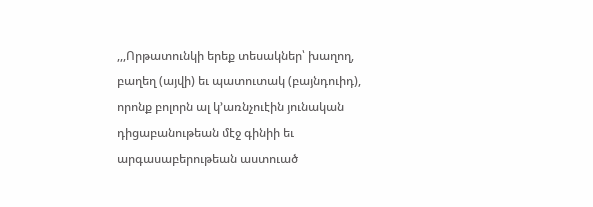,,,Որթատունկի երեք տեսակներ՝ խաղող, բաղեղ (այվի) եւ պատուտակ (բայնդուիդ), որոնք բոլորն ալ կ՚առնչուէին յունական դիցաբանութեան մէջ գինիի եւ արգասաբերութեան աստուած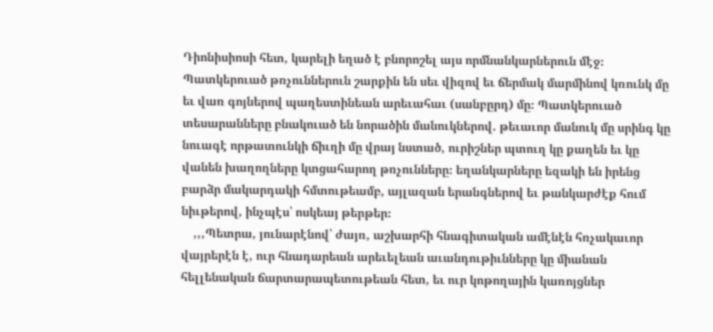Դիոնիսիոսի հետ, կարելի եղած է բնորոշել այս որմնանկարներուն մէջ։ Պատկերուած թռչուններուն շարքին են սեւ վիզով եւ ճերմակ մարմինով կռունկ մը եւ վառ գոյներով պաղեստինեան արեւահաւ (սանբըրդ) մը։ Պատկերուած տեսարանները բնակուած են նորածին մանուկներով. թեւաւոր մանուկ մը սրինգ կը նուագէ որթատունկի ճիւղի մը վրայ նստած, ուրիշներ պտուղ կը քաղեն եւ կը վանեն խաղողները կտցահարող թռչունները։ եղանկարները եզակի են իրենց բարձր մակարդակի հմտութեամբ, այլազան երանգներով եւ թանկարժէք հում նիւթերով, ինչպէս՝ ոսկեայ թերթեր։
    ,,,Պետրա, յունարէնով՝ ժայռ, աշխարհի հնագիտական ամէնէն հռչակաւոր վայրերէն է, ուր հնադարեան արեւելեան աւանդութիւնները կը միանան հելլենական ճարտարապետութեան հետ, եւ ուր կոթողային կառոյցներ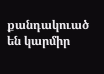քանդակուած են կարմիր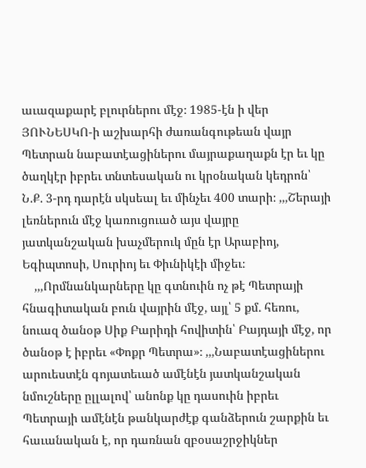աւազաքարէ բլուրներու մէջ։ 1985-էն ի վեր ՅՈՒՆԵՍԿՈ-ի աշխարհի ժառանգութեան վայր Պետրան նաբատէացիներու մայրաքաղաքն էր եւ կը ծաղկէր իբրեւ տնտեսական ու կրօնական կեդրոն՝ Ն.Ք. 3-րդ դարէն սկսեալ եւ մինչեւ 400 տարի։ ,,,Շերայի լեռներուն մէջ կառուցուած այս վայրը յատկանշական խաչմերուկ մըն էր Արաբիոյ, Եգիպտոսի, Սուրիոյ եւ Փիւնիկէի միջեւ։
    ,,,Որմնանկարները կը գտնուին ոչ թէ Պետրայի հնագիտական բուն վայրին մէջ, այլ՝ 5 քմ. հեռու, նուազ ծանօթ Սիք Բարիդի հովիտին՝ Բայդայի մէջ, որ ծանօթ է իբրեւ «Փոքր Պետրա»։ ,,,Նաբատէացիներու արուեստէն գոյատեւած ամէնէն յատկանշական նմուշները ըլլալով՝ անոնք կը դասուին իբրեւ Պետրայի ամէնէն թանկարժէք գանձերուն շարքին եւ հաւանական է, որ դառնան զբօսաշրջիկներ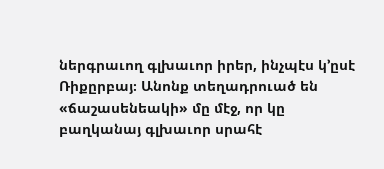ներգրաւող գլխաւոր իրեր, ինչպէս կ՚ըսէ Ռիքըրբայ։ Անոնք տեղադրուած են «ճաշասենեակի» մը մէջ, որ կը բաղկանայ գլխաւոր սրահէ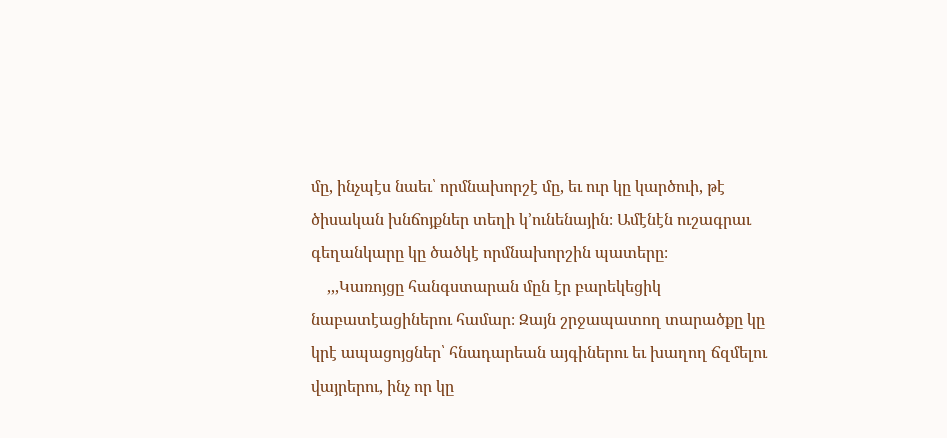մը, ինչպէս նաեւ՝ որմնախորշէ մը, եւ ուր կը կարծուի, թէ ծիսական խնճոյքներ տեղի կ՚ունենային։ Ամէնէն ուշագրաւ գեղանկարը կը ծածկէ որմնախորշին պատերը։
    ,,,Կառոյցը հանգստարան մըն էր բարեկեցիկ նաբատէացիներու համար։ Զայն շրջապատող տարածքը կը կրէ ապացոյցներ՝ հնադարեան այգիներու եւ խաղող ճզմելու վայրերու, ինչ որ կը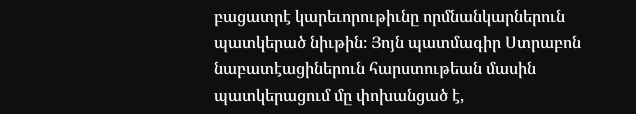բացատրէ կարեւորութիւնը որմնանկարներուն պատկերած նիւթին։ Յոյն պատմագիր Ստրաբոն նաբատէացիներուն հարստութեան մասին պատկերացում մը փոխանցած է,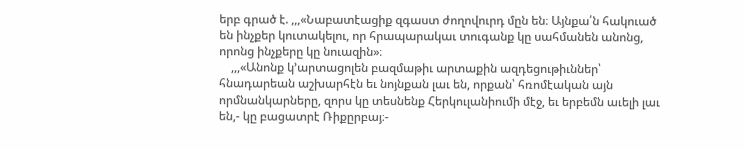երբ գրած է. ,,,«Նաբատէացիք զգաստ ժողովուրդ մըն են։ Այնքա՛ն հակուած են ինչքեր կուտակելու, որ հրապարակաւ տուգանք կը սահմանեն անոնց, որոնց ինչքերը կը նուազին»։
    ,,,«Անոնք կ՚արտացոլեն բազմաթիւ արտաքին ազդեցութիւններ՝ հնադարեան աշխարհէն եւ նոյնքան լաւ են, որքան՝ հռոմէական այն որմնանկարները, զորս կը տեսնենք Հերկուլանիումի մէջ, եւ երբեմն աւելի լաւ են,- կը բացատրէ Ռիքըրբայ։-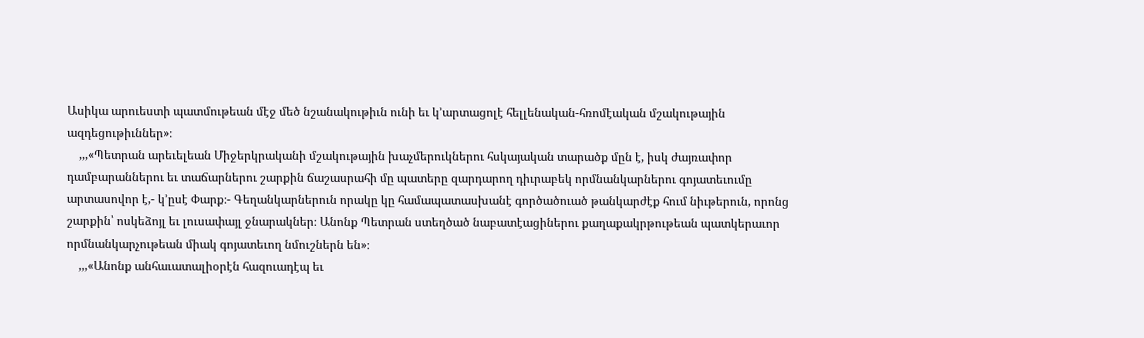Ասիկա արուեստի պատմութեան մէջ մեծ նշանակութիւն ունի եւ կ՚արտացոլէ հելլենական-հռոմէական մշակութային ազդեցութիւններ»։
    ,,,«Պետրան արեւելեան Միջերկրականի մշակութային խաչմերուկներու հսկայական տարածք մըն է, իսկ ժայռափոր դամբարաններու եւ տաճարներու շարքին ճաշասրահի մը պատերը զարդարող դիւրաբեկ որմնանկարներու գոյատեւումը արտասովոր է,- կ՚ըսէ Փարք։- Գեղանկարներուն որակը կը համապատասխանէ գործածուած թանկարժէք հում նիւթերուն, որոնց շարքին՝ ոսկեձոյլ եւ լուսափայլ ջնարակներ։ Անոնք Պետրան ստեղծած նաբատէացիներու քաղաքակրթութեան պատկերաւոր որմնանկարչութեան միակ գոյատեւող նմուշներն են»։
    ,,,«Անոնք անհաւատալիօրէն հազուադէպ եւ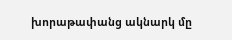խորաթափանց ակնարկ մը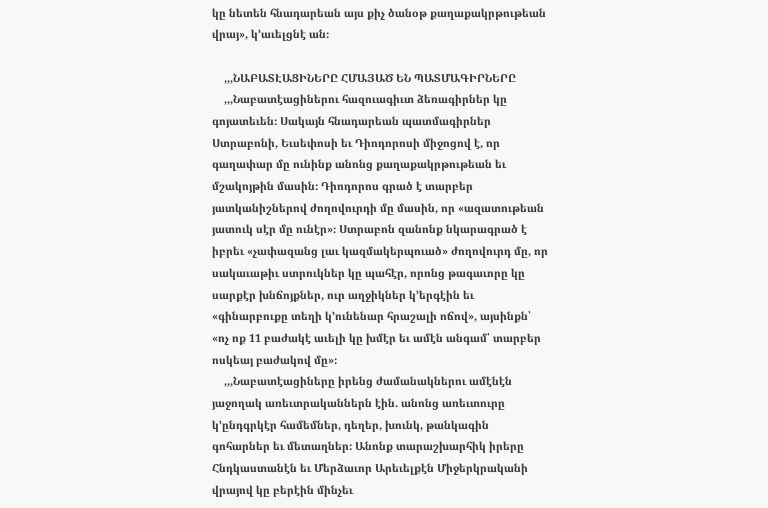կը նետեն հնադարեան այս քիչ ծանօթ քաղաքակրթութեան վրայ», կ՚աւելցնէ ան։

    ,,,ՆԱԲԱՏԷԱՑԻՆԵՐԸ ՀՄԱՅԱԾ ԵՆ ՊԱՏՄԱԳԻՐՆԵՐԸ
    ,,,Նաբատէացիներու հազուագիւտ ձեռագիրներ կը գոյատեւեն։ Սակայն հնադարեան պատմագիրներ Ստրաբոնի, Եւսեփոսի եւ Դիոդորոսի միջոցով է, որ գաղափար մը ունինք անոնց քաղաքակրթութեան եւ մշակոյթին մասին։ Դիոդորոս գրած է տարբեր յատկանիշներով ժողովուրդի մը մասին, որ «ազատութեան յատուկ սէր մը ունէր»։ Ստրաբոն զանոնք նկարագրած է իբրեւ «չափազանց լաւ կազմակերպուած» ժողովուրդ մը, որ սակաւաթիւ ստրուկներ կը պահէր, որոնց թագաւորը կը սարքէր խնճոյքներ, ուր աղջիկներ կ՚երգէին եւ «գինարբուքը տեղի կ՚ունենար հրաշալի ոճով», այսինքն՝ «ոչ ոք 11 բաժակէ աւելի կը խմէր եւ ամէն անգամ՝ տարբեր ոսկեայ բաժակով մը»։
    ,,,Նաբատէացիները իրենց ժամանակներու ամէնէն յաջողակ առեւտրականներն էին. անոնց առեւտուրը կ՚ընդգրկէր համեմներ, դեղեր, խունկ, թանկագին գոհարներ եւ մետաղներ։ Անոնք տարաշխարհիկ իրերը Հնդկաստանէն եւ Մերձաւոր Արեւելքէն Միջերկրականի վրայով կը բերէին մինչեւ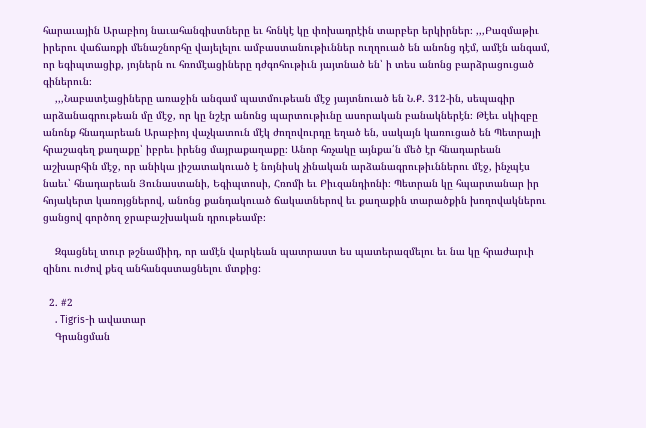հարաւային Արաբիոյ նաւահանգիստները եւ հոնկէ կը փոխադրէին տարբեր երկիրներ։ ,,,Բազմաթիւ իրերու վաճառքի մենաշնորհը վայելելու ամբաստանութիւններ ուղղուած են անոնց դէմ, ամէն անգամ, որ եգիպտացիք, յոյներն ու հռոմէացիները դժգոհութիւն յայտնած են՝ ի տես անոնց բարձրացուցած գիներուն։
    ,,,Նաբատէացիները առաջին անգամ պատմութեան մէջ յայտնուած են Ն.Ք. 312-ին, սեպագիր արձանագրութեան մը մէջ, որ կը նշէր անոնց պարտութիւնը ասորական բանակներէն։ Թէեւ սկիզբը անոնք հնադարեան Արաբիոյ վաչկատուն մէկ ժողովուրդը եղած են, սակայն կառուցած են Պետրայի հրաշագեղ քաղաքը՝ իբրեւ իրենց մայրաքաղաքը։ Անոր հռչակը այնքա՛ն մեծ էր հնադարեան աշխարհին մէջ, որ անիկա յիշատակուած է նոյնիսկ չինական արձանագրութիւններու մէջ, ինչպէս նաեւ՝ հնադարեան Յունաստանի, Եգիպտոսի, Հռոմի եւ Բիւզանդիոնի։ Պետրան կը հպարտանար իր հոյակերտ կառոյցներով, անոնց քանդակուած ճակատներով եւ քաղաքին տարածքին խողովակներու ցանցով գործող ջրաբաշխական դրութեամբ։

    Զգացնել տուր թշնամիիդ, որ ամէն վարկեան պատրաստ ես պատերազմելու եւ նա կը հրաժարւի զինու ուժով քեզ անհանգստացնելու մտքից:

  2. #2
    . Tigris-ի ավատար
    Գրանցման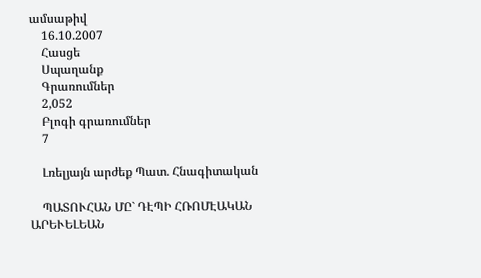ամսաթիվ
    16.10.2007
    Հասցե
    Սպաղանք
    Գրառումներ
    2,052
    Բլոգի գրառումներ
    7

    Լռելյայն արժեք Պատ. Հնագիտական

    ՊԱՏՈՒՀԱՆ ՄԸ` ԴԷՊԻ ՀՌՈՄԷԱԿԱՆ ԱՐԵՒԵԼԵԱՆ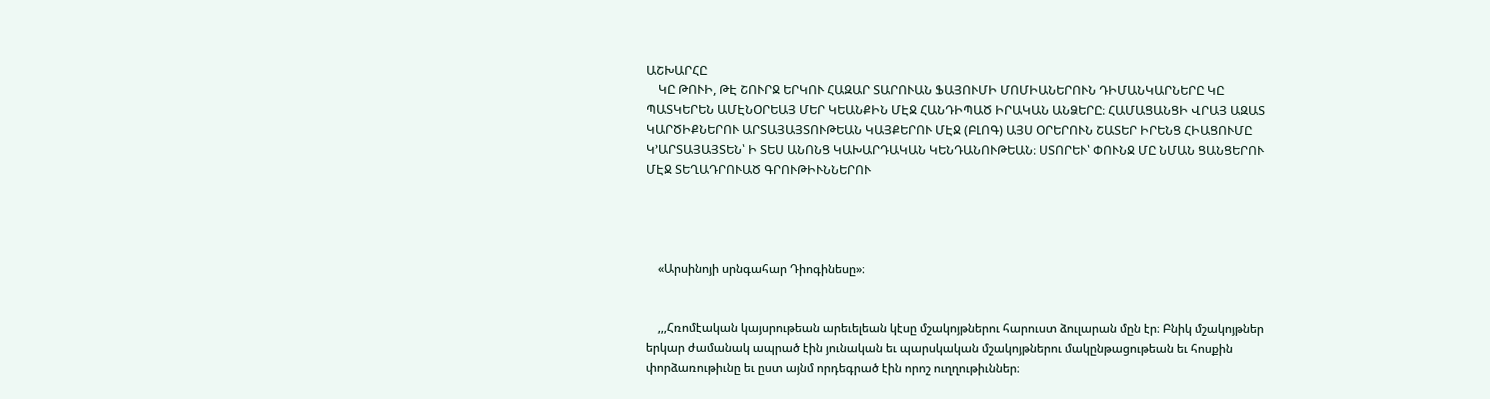ԱՇԽԱՐՀԸ
    ԿԸ ԹՈՒԻ, ԹԷ ՇՈՒՐՋ ԵՐԿՈՒ ՀԱԶԱՐ ՏԱՐՈՒԱՆ ՖԱՅՈՒՄԻ ՄՈՄԻԱՆԵՐՈՒՆ ԴԻՄԱՆԿԱՐՆԵՐԸ ԿԸ ՊԱՏԿԵՐԵՆ ԱՄԷՆՕՐԵԱՅ ՄԵՐ ԿԵԱՆՔԻՆ ՄԷՋ ՀԱՆԴԻՊԱԾ ԻՐԱԿԱՆ ԱՆՁԵՐԸ։ ՀԱՄԱՑԱՆՑԻ ՎՐԱՅ ԱԶԱՏ ԿԱՐԾԻՔՆԵՐՈՒ ԱՐՏԱՅԱՅՏՈՒԹԵԱՆ ԿԱՅՔԵՐՈՒ ՄԷՋ (ԲԼՈԳ) ԱՅՍ ՕՐԵՐՈՒՆ ՇԱՏԵՐ ԻՐԵՆՑ ՀԻԱՑՈՒՄԸ Կ՚ԱՐՏԱՅԱՅՏԵՆ՝ Ի ՏԵՍ ԱՆՈՆՑ ԿԱԽԱՐԴԱԿԱՆ ԿԵՆԴԱՆՈՒԹԵԱՆ։ ՍՏՈՐԵՒ՝ ՓՈՒՆՋ ՄԸ ՆՄԱՆ ՑԱՆՑԵՐՈՒ ՄԷՋ ՏԵՂԱԴՐՈՒԱԾ ԳՐՈՒԹԻՒՆՆԵՐՈՒ




    «Արսինոյի սրնգահար Դիոգինեսը»։


    ,,,Հռոմէական կայսրութեան արեւելեան կէսը մշակոյթներու հարուստ ձուլարան մըն էր։ Բնիկ մշակոյթներ երկար ժամանակ ապրած էին յունական եւ պարսկական մշակոյթներու մակընթացութեան եւ հոսքին փորձառութիւնը եւ ըստ այնմ որդեգրած էին որոշ ուղղութիւններ։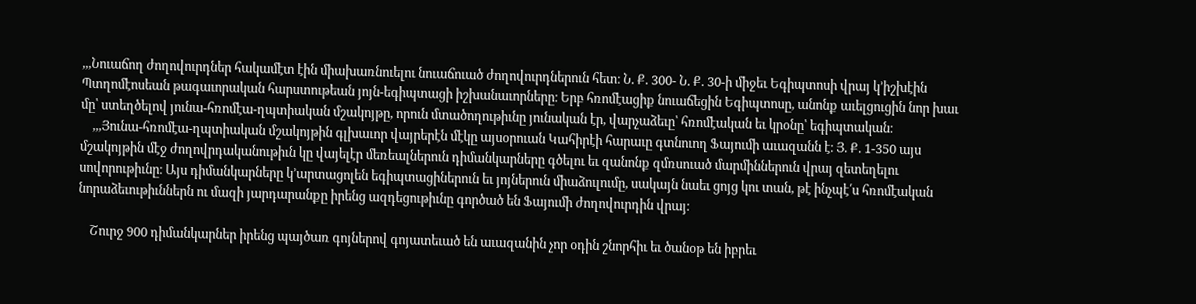,,,Նուաճող ժողովուրդներ հակամէտ էին միախառնուելու նուաճուած ժողովուրդներուն հետ։ Ն. Ք. 300- Ն. Ք. 30-ի միջեւ Եգիպտոսի վրայ կ՚իշխէին Պտղոմէոսեան թագաւորական հարստութեան յոյն-եգիպտացի իշխանաւորները։ Երբ հռոմէացիք նուաճեցին Եգիպտոսը, անոնք աւելցուցին նոր խաւ մը՝ ստեղծելով յունա-հռոմէա-ղպտիական մշակոյթը, որուն մտածողութիւնը յունական էր, վարչաձեւը՝ հռոմէական եւ կրօնը՝ եգիպտական։
    ,,,Յունա-հռոմէա-ղպտիական մշակոյթին գլխաւոր վայրերէն մէկը այսօրուան Կահիրէի հարաւը գտնուող Ֆայումի աւազանն է։ Յ. Ք. 1-350 այս մշակոյթին մէջ ժողովրդականութիւն կը վայելէր մեռեալներուն դիմանկարները գծելու եւ զանոնք զմռսուած մարմիններուն վրայ զետեղելու սովորութիւնը։ Այս դիմանկարները կ՚արտացոլեն եգիպտացիներուն եւ յոյներուն միաձուլումը, սակայն նաեւ ցոյց կու տան, թէ ինչպէ՛ս հռոմէական նորաձեւութիւններն ու մազի յարդարանքը իրենց ազդեցութիւնը գործած են Ֆայումի ժողովուրդին վրայ։

    Շուրջ 900 դիմանկարներ իրենց պայծառ գոյներով գոյատեւած են աւազանին չոր օդին շնորհիւ եւ ծանօթ են իբրեւ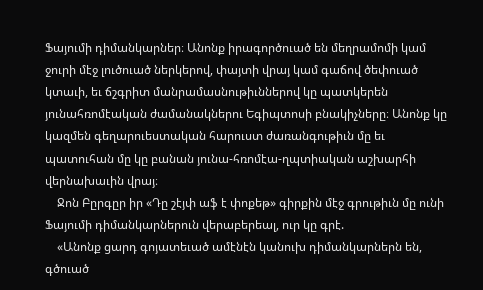Ֆայումի դիմանկարներ։ Անոնք իրագործուած են մեղրամոմի կամ ջուրի մէջ լուծուած ներկերով, փայտի վրայ կամ գաճով ծեփուած կտաւի, եւ ճշգրիտ մանրամասնութիւններով կը պատկերեն յունահռոմէական ժամանակներու Եգիպտոսի բնակիչները։ Անոնք կը կազմեն գեղարուեստական հարուստ ժառանգութիւն մը եւ պատուհան մը կը բանան յունա-հռոմէա-ղպտիական աշխարհի վերնախաւին վրայ։
    Ջոն Բըրգըր իր «Դը շէյփ աֆ է փոքեթ» գիրքին մէջ գրութիւն մը ունի Ֆայումի դիմանկարներուն վերաբերեալ, ուր կը գրէ.
    «Անոնք ցարդ գոյատեւած ամէնէն կանուխ դիմանկարներն են, գծուած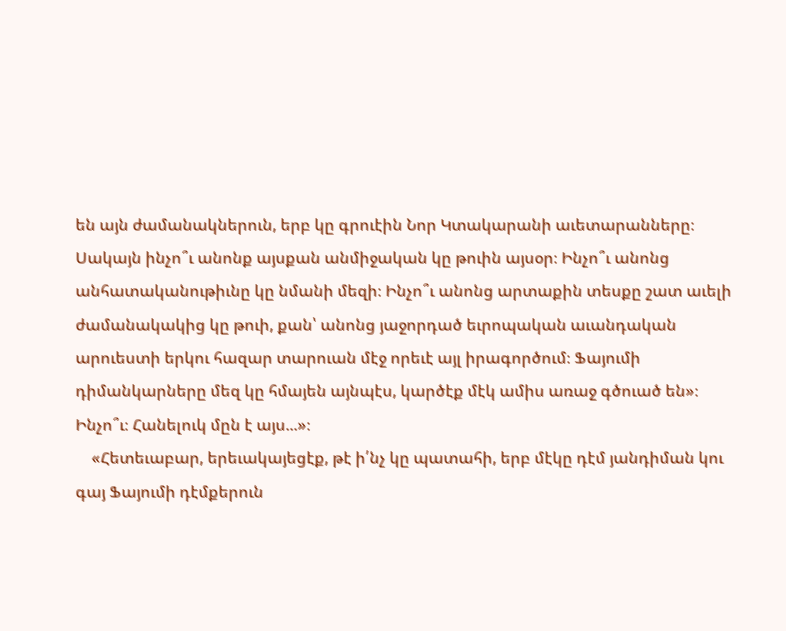են այն ժամանակներուն, երբ կը գրուէին Նոր Կտակարանի աւետարանները։ Սակայն ինչո՞ւ անոնք այսքան անմիջական կը թուին այսօր։ Ինչո՞ւ անոնց անհատականութիւնը կը նմանի մեզի։ Ինչո՞ւ անոնց արտաքին տեսքը շատ աւելի ժամանակակից կը թուի, քան՝ անոնց յաջորդած եւրոպական աւանդական արուեստի երկու հազար տարուան մէջ որեւէ այլ իրագործում։ Ֆայումի դիմանկարները մեզ կը հմայեն այնպէս, կարծէք մէկ ամիս առաջ գծուած են»։ Ինչո՞ւ։ Հանելուկ մըն է այս...»։
    «Հետեւաբար, երեւակայեցէք, թէ ի՛նչ կը պատահի, երբ մէկը դէմ յանդիման կու գայ Ֆայումի դէմքերուն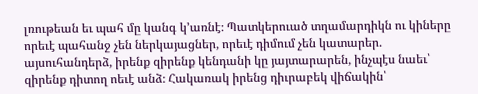լռութեան եւ պահ մը կանգ կ՚առնէ։ Պատկերուած տղամարդիկն ու կիները որեւէ պահանջ չեն ներկայացներ, որեւէ դիմում չեն կատարեր. այսուհանդերձ, իրենք զիրենք կենդանի կը յայտարարեն, ինչպէս նաեւ՝ զիրենք դիտող ոեւէ անձ։ Հակառակ իրենց դիւրաբեկ վիճակին՝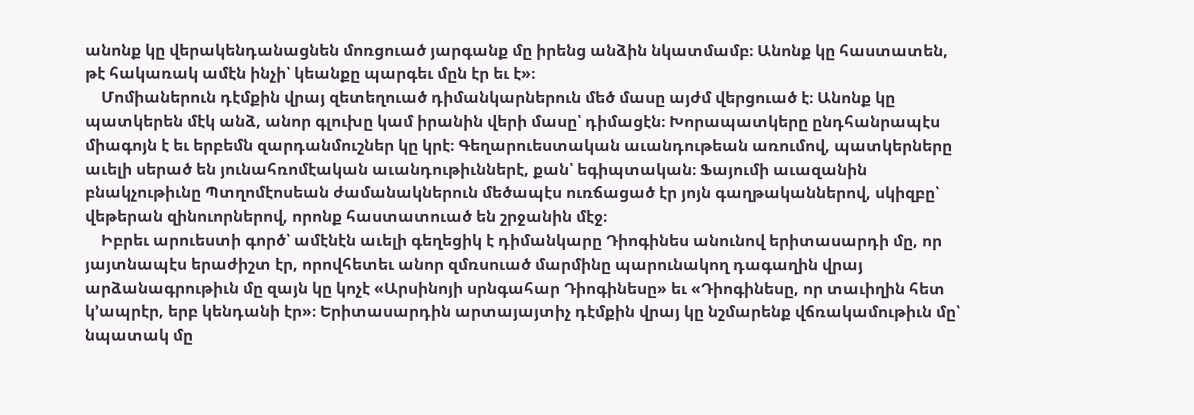անոնք կը վերակենդանացնեն մոռցուած յարգանք մը իրենց անձին նկատմամբ։ Անոնք կը հաստատեն, թէ հակառակ ամէն ինչի՝ կեանքը պարգեւ մըն էր եւ է»։
    Մոմիաներուն դէմքին վրայ զետեղուած դիմանկարներուն մեծ մասը այժմ վերցուած է։ Անոնք կը պատկերեն մէկ անձ, անոր գլուխը կամ իրանին վերի մասը՝ դիմացէն։ Խորապատկերը ընդհանրապէս միագոյն է եւ երբեմն զարդանմուշներ կը կրէ։ Գեղարուեստական աւանդութեան առումով, պատկերները աւելի սերած են յունահռոմէական աւանդութիւններէ, քան՝ եգիպտական։ Ֆայումի աւազանին բնակչութիւնը Պտղոմէոսեան ժամանակներուն մեծապէս ուռճացած էր յոյն գաղթականներով, սկիզբը՝ վեթերան զինուորներով, որոնք հաստատուած են շրջանին մէջ։
    Իբրեւ արուեստի գործ՝ ամէնէն աւելի գեղեցիկ է դիմանկարը Դիոգինես անունով երիտասարդի մը, որ յայտնապէս երաժիշտ էր, որովհետեւ անոր զմռսուած մարմինը պարունակող դագաղին վրայ արձանագրութիւն մը զայն կը կոչէ «Արսինոյի սրնգահար Դիոգինեսը» եւ «Դիոգինեսը, որ տաւիղին հետ կ՚ապրէր, երբ կենդանի էր»։ Երիտասարդին արտայայտիչ դէմքին վրայ կը նշմարենք վճռակամութիւն մը՝ նպատակ մը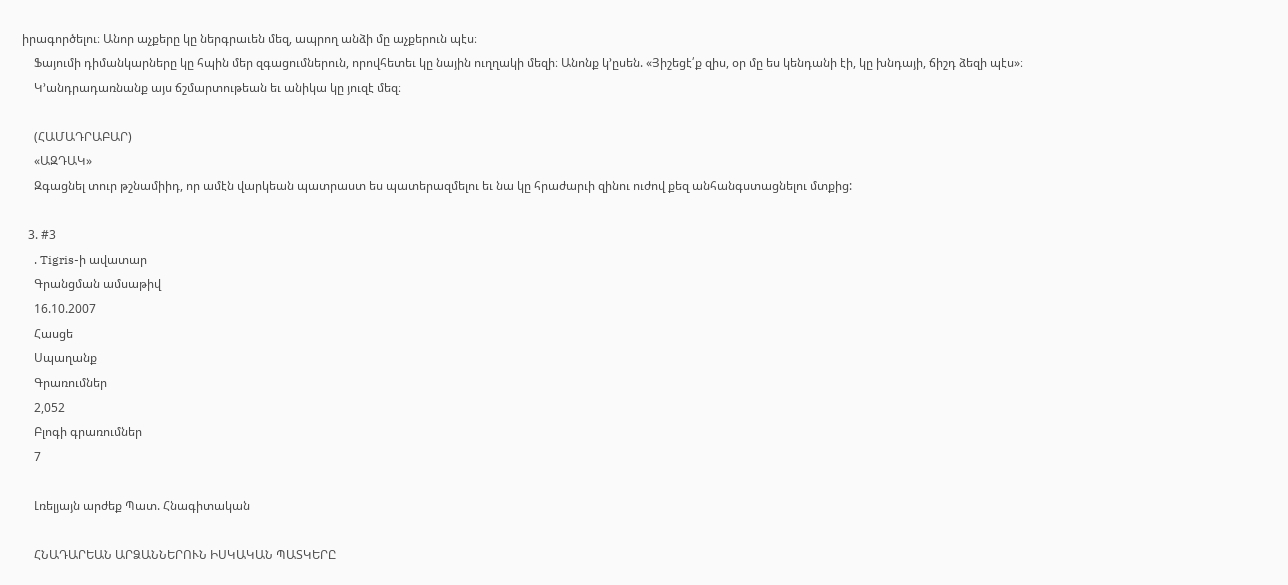իրագործելու։ Անոր աչքերը կը ներգրաւեն մեզ, ապրող անձի մը աչքերուն պէս։
    Ֆայումի դիմանկարները կը հպին մեր զգացումներուն, որովհետեւ կը նային ուղղակի մեզի։ Անոնք կ՚ըսեն. «Յիշեցէ՛ք զիս, օր մը ես կենդանի էի, կը խնդայի, ճիշդ ձեզի պէս»։
    Կ՚անդրադառնանք այս ճշմարտութեան եւ անիկա կը յուզէ մեզ։

    (ՀԱՄԱԴՐԱԲԱՐ)
    «ԱԶԴԱԿ»
    Զգացնել տուր թշնամիիդ, որ ամէն վարկեան պատրաստ ես պատերազմելու եւ նա կը հրաժարւի զինու ուժով քեզ անհանգստացնելու մտքից:

  3. #3
    . Tigris-ի ավատար
    Գրանցման ամսաթիվ
    16.10.2007
    Հասցե
    Սպաղանք
    Գրառումներ
    2,052
    Բլոգի գրառումներ
    7

    Լռելյայն արժեք Պատ. Հնագիտական

    ՀՆԱԴԱՐԵԱՆ ԱՐՁԱՆՆԵՐՈՒՆ ԻՍԿԱԿԱՆ ՊԱՏԿԵՐԸ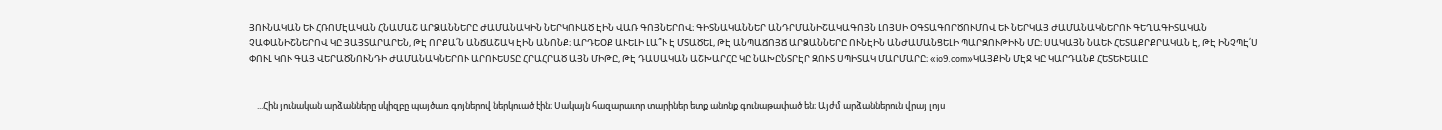ՅՈՒՆԱԿԱՆ ԵՒ ՀՌՈՄԷԱԿԱՆ ՀՆԱՄԱՇ ԱՐՁԱՆՆԵՐԸ ԺԱՄԱՆԱԿԻՆ ՆԵՐԿՈՒԱԾ ԷԻՆ ՎԱՌ ԳՈՅՆԵՐՈՎ։ ԳԻՏՆԱԿԱՆՆԵՐ ԱՆԴՐՄԱՆԻՇԱԿԱԳՈՅՆ ԼՈՅՍԻ ՕԳՏԱԳՈՐԾՈՒՄՈՎ ԵՒ ՆԵՐԿԱՅ ԺԱՄԱՆԱԿՆԵՐՈՒ ԳԵՂԱԳԻՏԱԿԱՆ ՉԱՓԱՆԻՇՆԵՐՈՎ ԿԸ ՅԱՅՏԱՐԱՐԵՆ, ԹԷ ՈՐՔԱ՛Ն ԱՆՃԱՇԱԿ ԷԻՆ ԱՆՈՆՔ։ ԱՐԴԵՕՔ ԱՒԵԼԻ ԼԱ՞Ւ Է ՄՏԱԾԵԼ, ԹԷ ԱՆՊԱՃՈՅՃ ԱՐՁԱՆՆԵՐԸ ՈՒՆԷԻՆ ԱՆԺԱՄԱՆՑԵԼԻ ՊԱՐԶՈՒԹԻՒՆ ՄԸ։ ՍԱԿԱՅՆ ՆԱԵՒ ՀԵՏԱՔՐՔՐԱԿԱՆ Է, ԹԷ ԻՆՉՊԷ՛Ս ՓՈՒԼ ԿՈՒ ԳԱՅ ՎԵՐԱԾՆՈՒՆԴԻ ԺԱՄԱՆԱԿՆԵՐՈՒ ԱՐՈՒԵՍՏԸ ՀՐԱՀՐԱԾ ԱՅՆ ՄԻԹԸ, ԹԷ ԴԱՍԱԿԱՆ ԱՇԽԱՐՀԸ ԿԸ ՆԱԽԸՆՏՐԷՐ ԶՈՒՏ ՍՊԻՏԱԿ ՄԱՐՄԱՐԸ։ «io9.com»ԿԱՅՔԻՆ ՄԷՋ ԿԸ ԿԱՐԴԱՆՔ ՀԵՏԵՒԵԱԼԸ


    ...Հին յունական արձանները սկիզբը պայծառ գոյներով ներկուած էին։ Սակայն հազարաւոր տարիներ ետք անոնք գունաթափած են։ Այժմ արձաններուն վրայ լոյս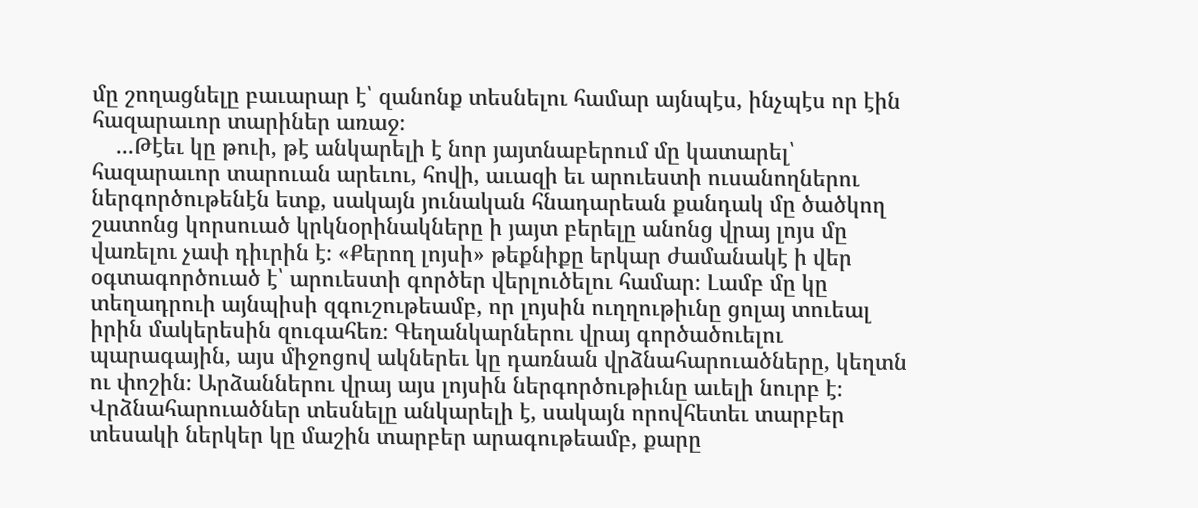մը շողացնելը բաւարար է՝ զանոնք տեսնելու համար այնպէս, ինչպէս որ էին հազարաւոր տարիներ առաջ։
    ...Թէեւ կը թուի, թէ անկարելի է նոր յայտնաբերում մը կատարել՝ հազարաւոր տարուան արեւու, հովի, աւազի եւ արուեստի ուսանողներու ներգործութենէն ետք, սակայն յունական հնադարեան քանդակ մը ծածկող շատոնց կորսուած կրկնօրինակները ի յայտ բերելը անոնց վրայ լոյս մը վառելու չափ դիւրին է։ «Քերող լոյսի» թեքնիքը երկար ժամանակէ ի վեր օգտագործուած է՝ արուեստի գործեր վերլուծելու համար։ Լամբ մը կը տեղադրուի այնպիսի զգուշութեամբ, որ լոյսին ուղղութիւնը ցոլայ տուեալ իրին մակերեսին զուգահեռ։ Գեղանկարներու վրայ գործածուելու պարագային, այս միջոցով ակներեւ կը դառնան վրձնահարուածները, կեղտն ու փոշին։ Արձաններու վրայ այս լոյսին ներգործութիւնը աւելի նուրբ է։ Վրձնահարուածներ տեսնելը անկարելի է, սակայն որովհետեւ տարբեր տեսակի ներկեր կը մաշին տարբեր արագութեամբ, քարը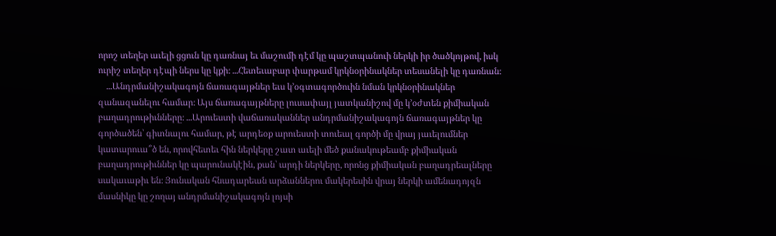որոշ տեղեր աւելի ցցուն կը դառնայ եւ մաշումի դէմ կը պաշտպանուի ներկի իր ծածկոյթով, իսկ ուրիշ տեղեր դէպի ներս կը կքի։ ...Հետեւաբար փարթամ կրկնօրինակներ տեսանելի կը դառնան։
    ...Անդրմանիշակագոյն ճառագայթներ եւս կ՚օգտագործուին նման կրկնօրինակներ զանազանելու համար։ Այս ճառագայթները լուսափայլ յատկանիշով մը կ՚օժտեն քիմիական բաղադրութիւնները։ ...Արուեստի վաճառականներ անդրմանիշակագոյն ճառագայթներ կը գործածեն՝ գիտնալու համար, թէ արդեօք արուեստի տուեալ գործի մը վրայ յաւելումներ կատարուա՞ծ են, որովհետեւ հին ներկերը շատ աւելի մեծ քանակութեամբ քիմիական բաղադրութիւններ կը պարունակէին, քան՝ արդի ներկերը, որոնց քիմիական բաղադրեալները սակաւաթիւ են։ Յունական հնադարեան արձաններու մակերեսին վրայ ներկի ամենադոյզն մասնիկը կը շողայ անդրմանիշակագոյն լոյսի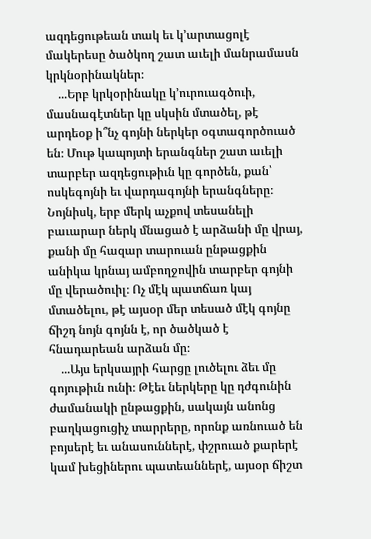ազդեցութեան տակ եւ կ՚արտացոլէ մակերեսը ծածկող շատ աւելի մանրամասն կրկնօրինակներ։
    ...Երբ կրկօրինակը կ՚ուրուագծուի, մասնագէտներ կը սկսին մտածել, թէ արդեօք ի՞նչ գոյնի ներկեր օգտագործուած են։ Մութ կապոյտի երանգներ շատ աւելի տարբեր ազդեցութիւն կը գործեն, քան՝ ոսկեգոյնի եւ վարդագոյնի երանգները։ Նոյնիսկ, երբ մերկ աչքով տեսանելի բաւարար ներկ մնացած է արձանի մը վրայ, քանի մը հազար տարուան ընթացքին անիկա կրնայ ամբողջովին տարբեր գոյնի մը վերածուիլ։ Ոչ մէկ պատճառ կայ մտածելու, թէ այսօր մեր տեսած մէկ գոյնը ճիշդ նոյն գոյնն է, որ ծածկած է հնադարեան արձան մը։
    ...Այս երկսայրի հարցը լուծելու ձեւ մը գոյութիւն ունի։ Թէեւ ներկերը կը դժգունին ժամանակի ընթացքին, սակայն անոնց բաղկացուցիչ տարրերը, որոնք առնուած են բոյսերէ եւ անասուններէ, փշրուած քարերէ կամ խեցիներու պատեաններէ, այսօր ճիշտ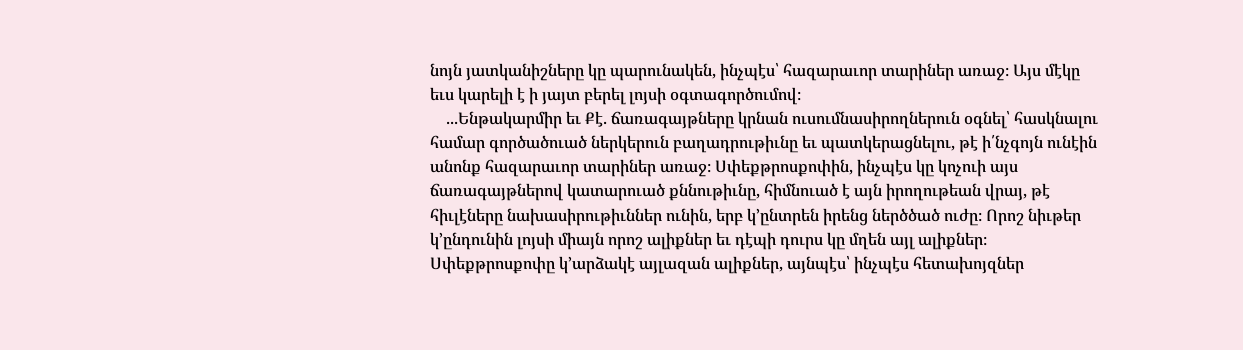նոյն յատկանիշները կը պարունակեն, ինչպէս՝ հազարաւոր տարիներ առաջ։ Այս մէկը եւս կարելի է ի յայտ բերել լոյսի օգտագործումով։
    ...Ենթակարմիր եւ Քէ. ճառագայթները կրնան ուսումնասիրողներուն օգնել՝ հասկնալու համար գործածուած ներկերուն բաղադրութիւնը եւ պատկերացնելու, թէ ի՛նչգոյն ունէին անոնք հազարաւոր տարիներ առաջ։ Սփեքթրոսքոփին, ինչպէս կը կոչուի այս ճառագայթներով կատարուած քննութիւնը, հիմնուած է այն իրողութեան վրայ, թէ հիւլէները նախասիրութիւններ ունին, երբ կ՚ընտրեն իրենց ներծծած ուժը։ Որոշ նիւթեր կ՚ընդունին լոյսի միայն որոշ ալիքներ եւ դէպի դուրս կը մղեն այլ ալիքներ։ Սփեքթրոսքոփը կ՚արձակէ այլազան ալիքներ, այնպէս՝ ինչպէս հետախոյզներ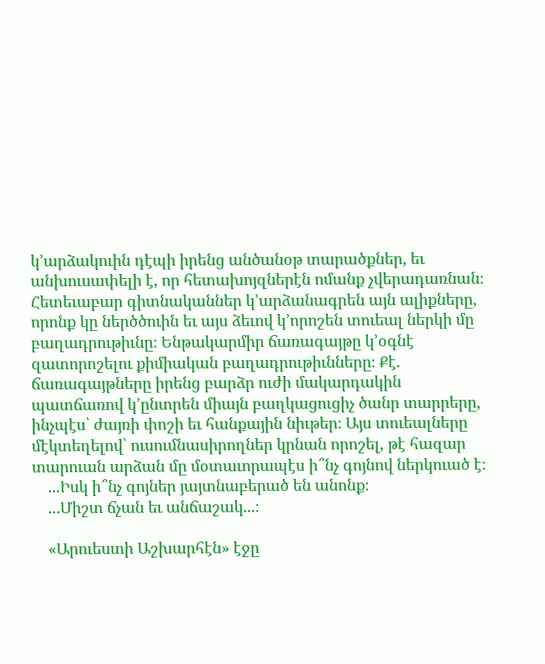կ՚արձակուին դէպի իրենց անծանօթ տարածքներ, եւ անխուսափելի է, որ հետախոյզներէն ոմանք չվերադառնան։ Հետեւաբար գիտնականներ կ՚արձանագրեն այն ալիքները, որոնք կը ներծծուին եւ այս ձեւով կ՚որոշեն տուեալ ներկի մը բաղադրութիւնը։ Ենթակարմիր ճառագայթը կ՚օգնէ զատորոշելու քիմիական բաղադրութիւնները։ Քէ. ճառագայթները իրենց բարձր ուժի մակարդակին պատճառով կ՚ընտրեն միայն բաղկացուցիչ ծանր տարրերը, ինչպէս՝ ժայռի փոշի եւ հանքային նիւթեր։ Այս տուեալները մէկտեղելով՝ ուսումնասիրողներ կրնան որոշել, թէ հազար տարուան արձան մը մօտաւորապէս ի՞նչ գոյնով ներկուած է։
    ...Իսկ ի՞նչ գոյներ յայտնաբերած են անոնք։
    ...Միշտ ճչան եւ անճաշակ...։

    «Արուեստի Աշխարհէն» էջը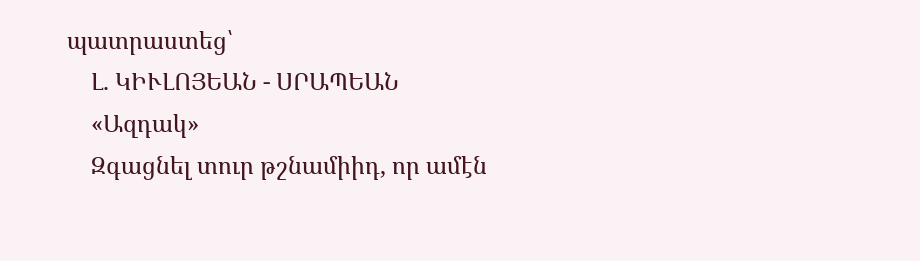պատրաստեց՝
    Լ. ԿԻՒԼՈՅԵԱՆ - ՍՐԱՊԵԱՆ
    «Ազդակ»
    Զգացնել տուր թշնամիիդ, որ ամէն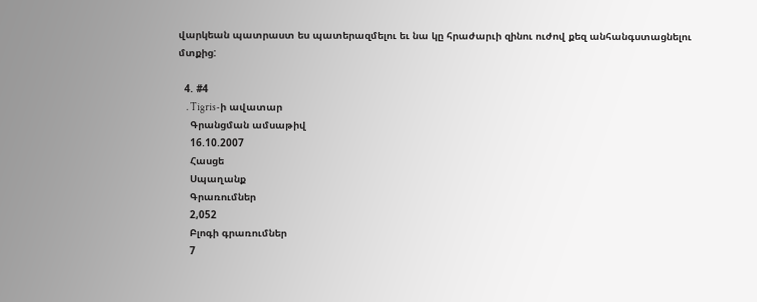վարկեան պատրաստ ես պատերազմելու եւ նա կը հրաժարւի զինու ուժով քեզ անհանգստացնելու մտքից:

  4. #4
    . Tigris-ի ավատար
    Գրանցման ամսաթիվ
    16.10.2007
    Հասցե
    Սպաղանք
    Գրառումներ
    2,052
    Բլոգի գրառումներ
    7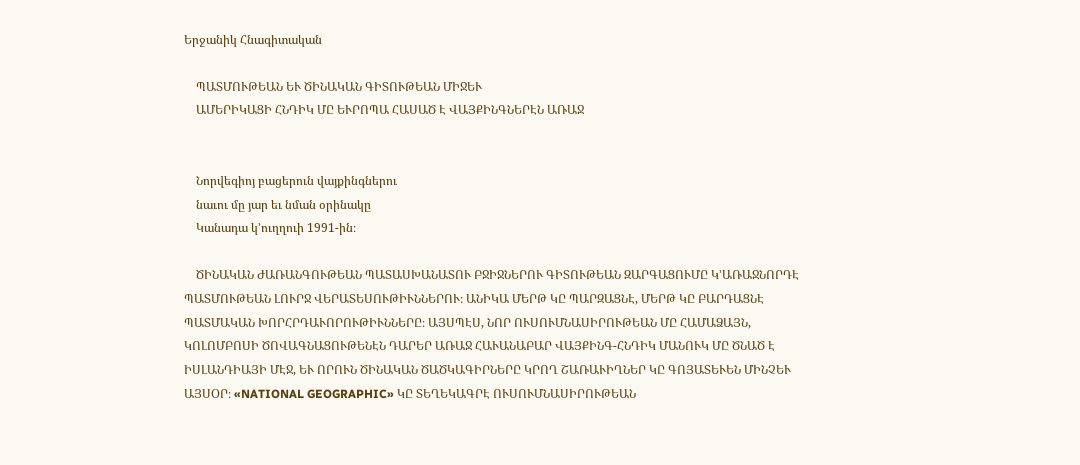Երջանիկ Հնագիտական

    ՊԱՏՄՈՒԹԵԱՆ ԵՒ ԾԻՆԱԿԱՆ ԳԻՏՈՒԹԵԱՆ ՄԻՋԵՒ
    ԱՄԵՐԻԿԱՑԻ ՀՆԴԻԿ ՄԸ ԵՒՐՈՊԱ ՀԱՍԱԾ Է ՎԱՅՔԻՆԳՆԵՐԷՆ ԱՌԱՋ


    Նորվեգիոյ բացերուն վայքինգներու
    նաւու մը յար եւ նման օրինակը
    Կանադա կ՚ուղղուի 1991-ին։

    ԾԻՆԱԿԱՆ ԺԱՌԱՆԳՈՒԹԵԱՆ ՊԱՏԱՍԽԱՆԱՏՈՒ ԲՋԻՋՆԵՐՈՒ ԳԻՏՈՒԹԵԱՆ ԶԱՐԳԱՑՈՒՄԸ Կ՚ԱՌԱՋՆՈՐԴԷ ՊԱՏՄՈՒԹԵԱՆ ԼՈՒՐՋ ՎԵՐԱՏԵՍՈՒԹԻՒՆՆԵՐՈՒ։ ԱՆԻԿԱ ՄԵՐԹ ԿԸ ՊԱՐԶԱՑՆԷ, ՄԵՐԹ ԿԸ ԲԱՐԴԱՑՆԷ ՊԱՏՄԱԿԱՆ ԽՈՐՀՐԴԱՒՈՐՈՒԹԻՒՆՆԵՐԸ։ ԱՅՍՊԷՍ, ՆՈՐ ՈՒՍՈՒՄՆԱՍԻՐՈՒԹԵԱՆ ՄԸ ՀԱՄԱՁԱՅՆ, ԿՈԼՈՄԲՈՍԻ ԾՈՎԱԳՆԱՑՈՒԹԵՆԷՆ ԴԱՐԵՐ ԱՌԱՋ ՀԱՒԱՆԱԲԱՐ ՎԱՅՔԻՆԳ-ՀՆԴԻԿ ՄԱՆՈՒԿ ՄԸ ԾՆԱԾ Է ԻՍԼԱՆԴԻԱՅԻ ՄԷՋ, ԵՒ ՈՐՈՒՆ ԾԻՆԱԿԱՆ ԾԱԾԿԱԳԻՐՆԵՐԸ ԿՐՈՂ ՇԱՌԱՒԻՂՆԵՐ ԿԸ ԳՈՅԱՏԵՒԵՆ ՄԻՆՉԵՒ ԱՅՍՕՐ։ «NATIONAL GEOGRAPHIC» ԿԸ ՏԵՂԵԿԱԳՐԷ ՈՒՍՈՒՄՆԱՍԻՐՈՒԹԵԱՆ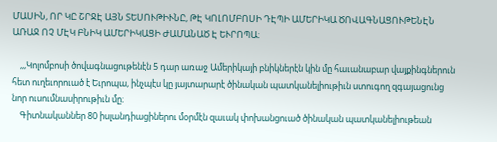ՄԱՍԻՆ, ՈՐ ԿԸ ՇՐՋԷ ԱՅՆ ՏԵՍՈՒԹԻՒՆԸ, ԹԷ ԿՈԼՈՄԲՈՍԻ ԴԷՊԻ ԱՄԵՐԻԿԱ ԾՈՎԱԳՆԱՑՈՒԹԵՆԷՆ ԱՌԱՋ ՈՉ ՄԷԿ ԲՆԻԿ ԱՄԵՐԻԿԱՑԻ ԺԱՄԱՆԱԾ Է ԵՒՐՈՊԱ։

    ,,,Կոլոմբոսի ծովագնացութենէն 5 դար առաջ Ամերիկայի բնիկներէն կին մը հաւանաբար վայքինգներուն հետ ուղեւորուած է Եւրոպա, ինչպէս կը յայտարարէ ծինական պատկանելիութիւն ստուգող զգայացունց նոր ուսումնասիրութիւն մը։
    Գիտնականներ 80 իսլանդիացիներու մօրմէն զաւակ փոխանցուած ծինական պատկանելիութեան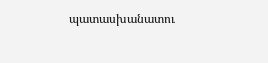պատասխանատու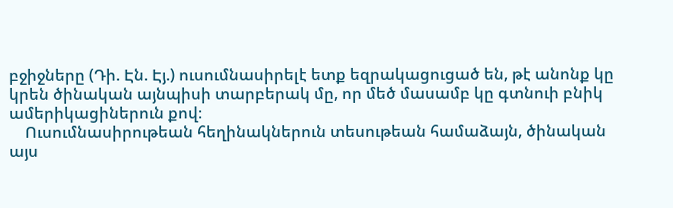բջիջները (Դի. Էն. Էյ.) ուսումնասիրելէ ետք եզրակացուցած են, թէ անոնք կը կրեն ծինական այնպիսի տարբերակ մը, որ մեծ մասամբ կը գտնուի բնիկ ամերիկացիներուն քով։
    Ուսումնասիրութեան հեղինակներուն տեսութեան համաձայն, ծինական այս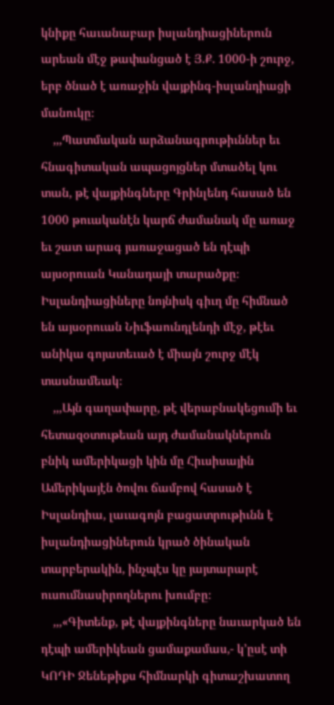կնիքը հաւանաբար իսլանդիացիներուն արեան մէջ թափանցած է Յ.Ք. 1000-ի շուրջ, երբ ծնած է առաջին վայքինգ-իսլանդիացի մանուկը։
    ,,,Պատմական արձանագրութիւններ եւ հնագիտական ապացոյցներ մտածել կու տան, թէ վայքինգները Գրինլենդ հասած են 1000 թուականէն կարճ ժամանակ մը առաջ եւ շատ արագ յառաջացած են դէպի այսօրուան Կանադայի տարածքը։ Իսլանդիացիները նոյնիսկ գիւղ մը հիմնած են այսօրուան Նիւֆաունդլենդի մէջ, թէեւ անիկա գոյատեւած է միայն շուրջ մէկ տասնամեակ։
    ,,,Այն գաղափարը, թէ վերաբնակեցումի եւ հետազօտութեան այդ ժամանակներուն բնիկ ամերիկացի կին մը Հիւսիսային Ամերիկայէն ծովու ճամբով հասած է Իսլանդիա, լաւագոյն բացատրութիւնն է իսլանդիացիներուն կրած ծինական տարբերակին, ինչպէս կը յայտարարէ ուսումնասիրողներու խումբը։
    ,,,«Գիտենք, թէ վայքինգները նաւարկած են դէպի ամերիկեան ցամաքամաս,- կ՚ըսէ տի ԿՈԴԻ Ջենեթիքս հիմնարկի գիտաշխատող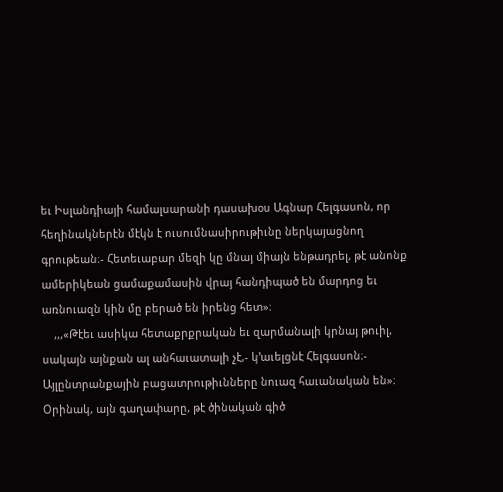եւ Իսլանդիայի համալսարանի դասախօս Ագնար Հելգասոն, որ հեղինակներէն մէկն է ուսումնասիրութիւնը ներկայացնող գրութեան։- Հետեւաբար մեզի կը մնայ միայն ենթադրել, թէ անոնք ամերիկեան ցամաքամասին վրայ հանդիպած են մարդոց եւ առնուազն կին մը բերած են իրենց հետ»։
    ,,,«Թէեւ ասիկա հետաքրքրական եւ զարմանալի կրնայ թուիլ, սակայն այնքան ալ անհաւատալի չէ,- կ՚աւելցնէ Հելգասոն։- Այլընտրանքային բացատրութիւնները նուազ հաւանական են»։ Օրինակ, այն գաղափարը, թէ ծինական գիծ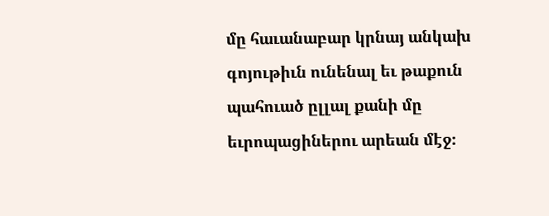մը հաւանաբար կրնայ անկախ գոյութիւն ունենալ եւ թաքուն պահուած ըլլալ քանի մը եւրոպացիներու արեան մէջ։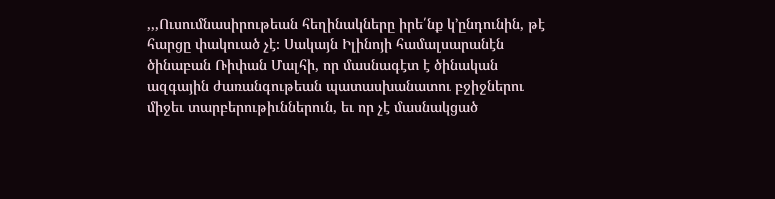,,,Ուսումնասիրութեան հեղինակները իրե՛նք կ՚ընդունին, թէ հարցը փակուած չէ։ Սակայն Իլինոյի համալսարանէն ծինաբան Ռիփան Մալհի, որ մասնագէտ է ծինական ազգային ժառանգութեան պատասխանատու բջիջներու միջեւ տարբերութիւններուն, եւ որ չէ մասնակցած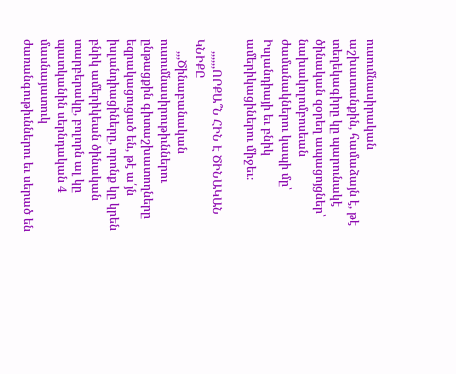ուսումնասիրական աշխատանքին, համաձայն է, թէ տեղեկագիրը կը պարունակէ ծինական զօրեղ ապացոյցներ՝ նախակոլոմբոսեան ժամանակներու կապի մը՝ Իսլանդիայի եւ բնիկ ամերիկացիներու միջեւ։

    ,,,,,,ՈՐՔԱ՞Ն ՀԻՆ Է ԾԻՆԱԿԱՆ ԿՆԻՔԸ
    ,,,Ծինաբանական ուսումնասիրութիւններու ընթացքին գիտաշխատողները եզրակացուցած են, թէ ա՛յն իսլանդիացիները, որոնք կը կրեն բնիկ ամերիկեան ծինական տարբերակը, բոլորն ալ կը պատկանին սերնդական 4 մասնայատուկ ժառանգութիւններու եւ սերած են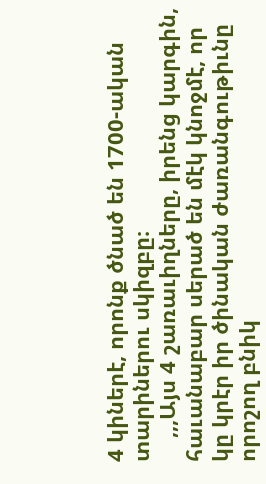4 կիներէ, որոնք ծնած են 1700-ական տարիներու սկիզբը։
    ,,,Այս 4 շառաւիղները, իրենց կարգին, հաւանաբար սերած են մէկ կնոջմէ, որ կը կրէր իր ծինական ժառանգութիւնը որոշող բնիկ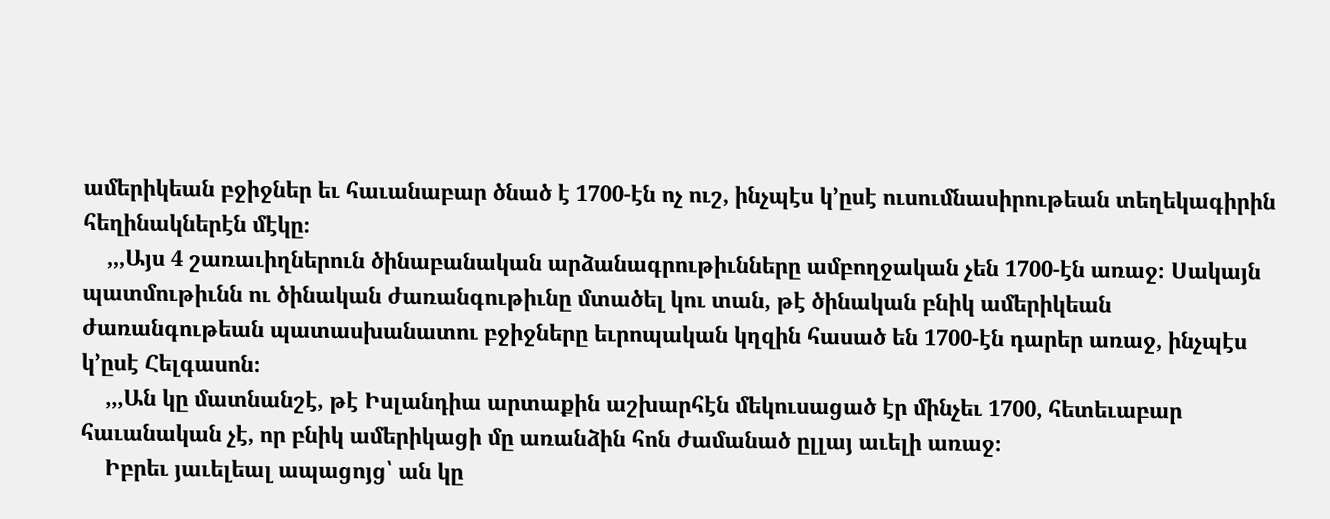ամերիկեան բջիջներ եւ հաւանաբար ծնած է 1700-էն ոչ ուշ, ինչպէս կ՚ըսէ ուսումնասիրութեան տեղեկագիրին հեղինակներէն մէկը։
    ,,,Այս 4 շառաւիղներուն ծինաբանական արձանագրութիւնները ամբողջական չեն 1700-էն առաջ։ Սակայն պատմութիւնն ու ծինական ժառանգութիւնը մտածել կու տան, թէ ծինական բնիկ ամերիկեան ժառանգութեան պատասխանատու բջիջները եւրոպական կղզին հասած են 1700-էն դարեր առաջ, ինչպէս կ՚ըսէ Հելգասոն։
    ,,,Ան կը մատնանշէ, թէ Իսլանդիա արտաքին աշխարհէն մեկուսացած էր մինչեւ 1700, հետեւաբար հաւանական չէ, որ բնիկ ամերիկացի մը առանձին հոն ժամանած ըլլայ աւելի առաջ։
    Իբրեւ յաւելեալ ապացոյց՝ ան կը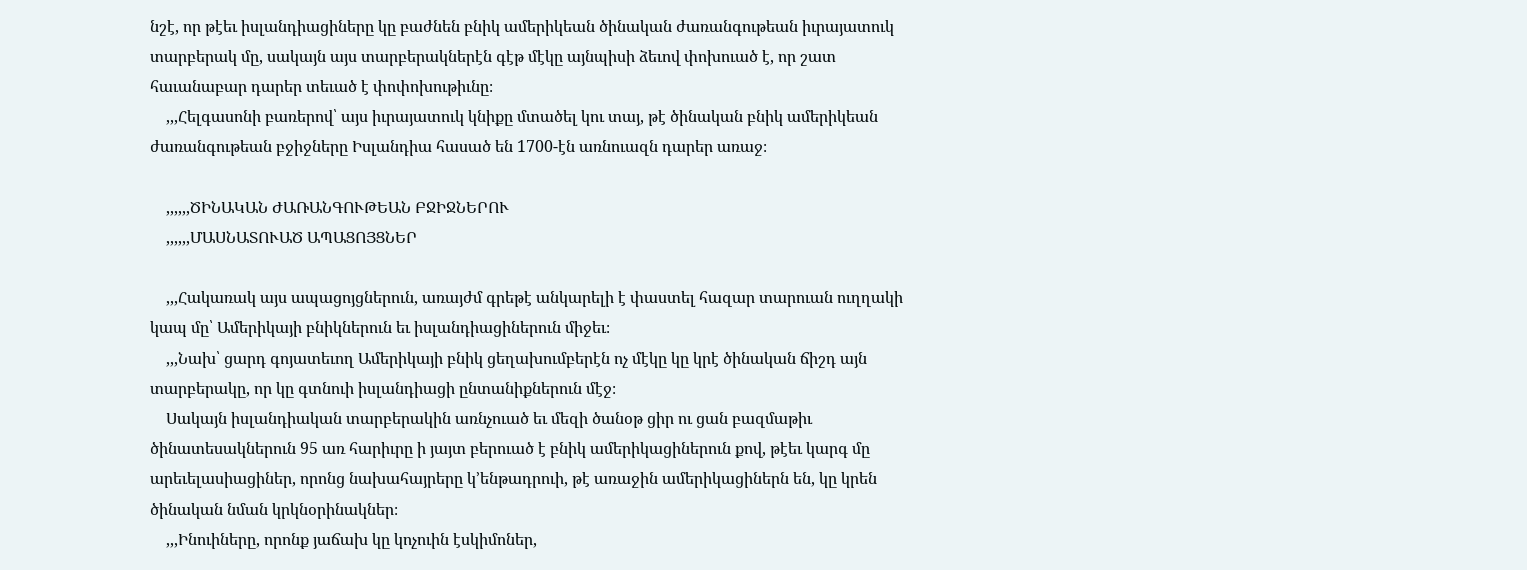նշէ, որ թէեւ իսլանդիացիները կը բաժնեն բնիկ ամերիկեան ծինական ժառանգութեան իւրայատուկ տարբերակ մը, սակայն այս տարբերակներէն գէթ մէկը այնպիսի ձեւով փոխուած է, որ շատ հաւանաբար դարեր տեւած է փոփոխութիւնը։
    ,,,Հելգասոնի բառերով՝ այս իւրայատուկ կնիքը մտածել կու տայ, թէ ծինական բնիկ ամերիկեան ժառանգութեան բջիջները Իսլանդիա հասած են 1700-էն առնուազն դարեր առաջ։

    ,,,,,,ԾԻՆԱԿԱՆ ԺԱՌԱՆԳՈՒԹԵԱՆ ԲՋԻՋՆԵՐՈՒ
    ,,,,,,ՄԱՍՆԱՏՈՒԱԾ ԱՊԱՑՈՅՑՆԵՐ

    ,,,Հակառակ այս ապացոյցներուն, առայժմ գրեթէ անկարելի է փաստել հազար տարուան ուղղակի կապ մը՝ Ամերիկայի բնիկներուն եւ իսլանդիացիներուն միջեւ։
    ,,,Նախ՝ ցարդ գոյատեւող Ամերիկայի բնիկ ցեղախումբերէն ոչ մէկը կը կրէ ծինական ճիշդ այն տարբերակը, որ կը գտնուի իսլանդիացի ընտանիքներուն մէջ։
    Սակայն իսլանդիական տարբերակին առնչուած եւ մեզի ծանօթ ցիր ու ցան բազմաթիւ ծինատեսակներուն 95 առ հարիւրը ի յայտ բերուած է բնիկ ամերիկացիներուն քով, թէեւ կարգ մը արեւելասիացիներ, որոնց նախահայրերը կ՚ենթադրուի, թէ առաջին ամերիկացիներն են, կը կրեն ծինական նման կրկնօրինակներ։
    ,,,Ինուիները, որոնք յաճախ կը կոչուին էսկիմոներ,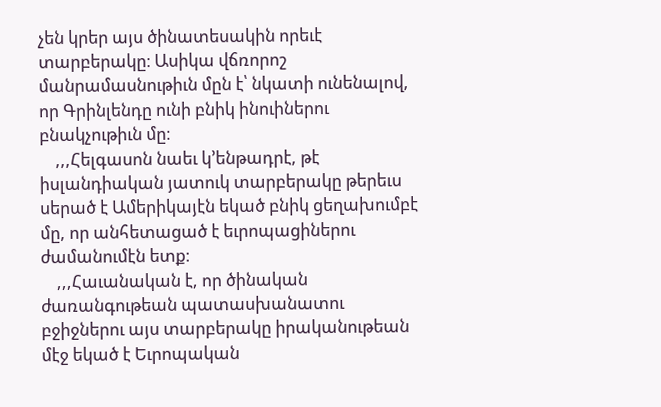չեն կրեր այս ծինատեսակին որեւէ տարբերակը։ Ասիկա վճռորոշ մանրամասնութիւն մըն է՝ նկատի ունենալով, որ Գրինլենդը ունի բնիկ ինուիներու բնակչութիւն մը։
    ,,,Հելգասոն նաեւ կ՚ենթադրէ, թէ իսլանդիական յատուկ տարբերակը թերեւս սերած է Ամերիկայէն եկած բնիկ ցեղախումբէ մը, որ անհետացած է եւրոպացիներու ժամանումէն ետք։
    ,,,Հաւանական է, որ ծինական ժառանգութեան պատասխանատու բջիջներու այս տարբերակը իրականութեան մէջ եկած է Եւրոպական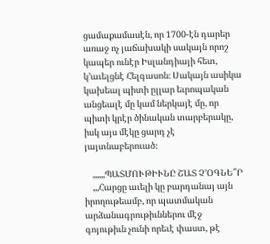ցամաքամասէն, որ 1700-էն դարեր առաջ ոչ յաճախակի սակայն որոշ կապեր ունէր Իսլանդիայի հետ, կ՚աւելցնէ Հելգասոն։ Սակայն ասիկա կախեալ պիտի ըլլար եւրոպական անցեալէ մը կամ ներկայէ մը, որ պիտի կրէր ծինական տարբերակը, իսկ այս մէկը ցարդ չէ յայտնաբերուած։

    ,,,,,,ՊԱՏՄՈՒԹԻՒՆԸ ՇԱՏ Չ՚ՕԳՆԵ՞Ր
    ,,,Հարցը աւելի կը բարդանայ այն իրողութեամբ, որ պատմական արձանագրութիւններու մէջ գոյութիւն չունի որեւէ փաստ, թէ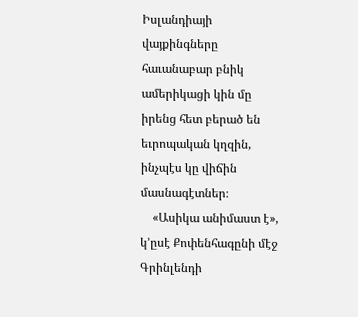Իսլանդիայի վայքինգները հաւանաբար բնիկ ամերիկացի կին մը իրենց հետ բերած են եւրոպական կղզին, ինչպէս կը վիճին մասնագէտներ։
    «Ասիկա անիմաստ է», կ՚ըսէ Քոփենհագընի մէջ Գրինլենդի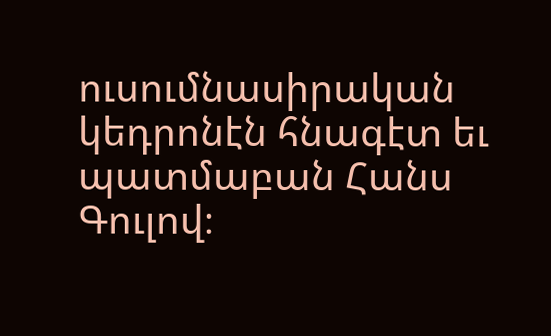ուսումնասիրական կեդրոնէն հնագէտ եւ պատմաբան Հանս Գուլով։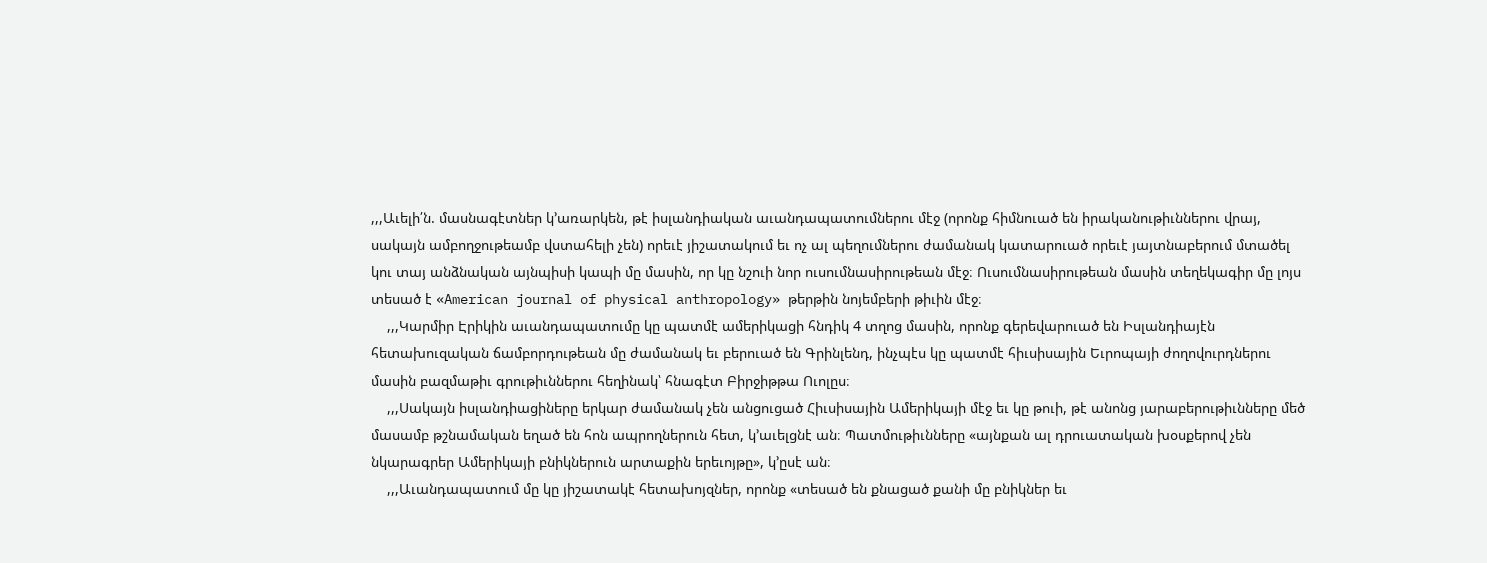,,,Աւելի՛ն. մասնագէտներ կ՚առարկեն, թէ իսլանդիական աւանդապատումներու մէջ (որոնք հիմնուած են իրականութիւններու վրայ, սակայն ամբողջութեամբ վստահելի չեն) որեւէ յիշատակում եւ ոչ ալ պեղումներու ժամանակ կատարուած որեւէ յայտնաբերում մտածել կու տայ անձնական այնպիսի կապի մը մասին, որ կը նշուի նոր ուսումնասիրութեան մէջ։ Ուսումնասիրութեան մասին տեղեկագիր մը լոյս տեսած է «American journal of physical anthropology» թերթին նոյեմբերի թիւին մէջ։
    ,,,Կարմիր Էրիկին աւանդապատումը կը պատմէ ամերիկացի հնդիկ 4 տղոց մասին, որոնք գերեվարուած են Իսլանդիայէն հետախուզական ճամբորդութեան մը ժամանակ եւ բերուած են Գրինլենդ, ինչպէս կը պատմէ հիւսիսային Եւրոպայի ժողովուրդներու մասին բազմաթիւ գրութիւններու հեղինակ՝ հնագէտ Բիրջիթթա Ուոլըս։
    ,,,Սակայն իսլանդիացիները երկար ժամանակ չեն անցուցած Հիւսիսային Ամերիկայի մէջ եւ կը թուի, թէ անոնց յարաբերութիւնները մեծ մասամբ թշնամական եղած են հոն ապրողներուն հետ, կ՚աւելցնէ ան։ Պատմութիւնները «այնքան ալ դրուատական խօսքերով չեն նկարագրեր Ամերիկայի բնիկներուն արտաքին երեւոյթը», կ՚ըսէ ան։
    ,,,Աւանդապատում մը կը յիշատակէ հետախոյզներ, որոնք «տեսած են քնացած քանի մը բնիկներ եւ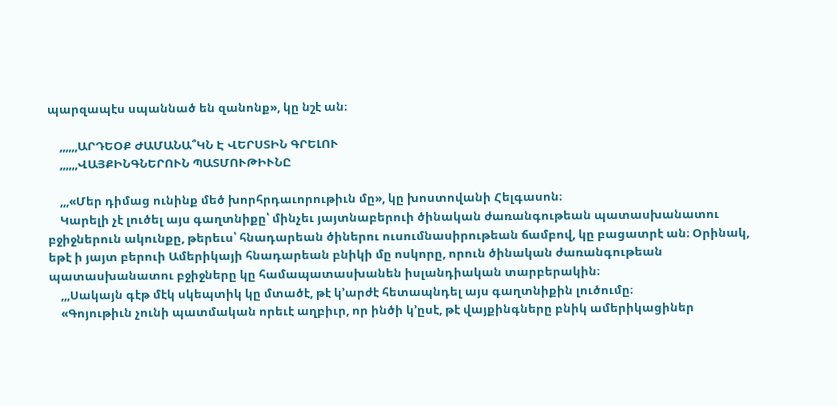պարզապէս սպաննած են զանոնք», կը նշէ ան։

    ,,,,,,ԱՐԴԵՕՔ ԺԱՄԱՆԱ՞ԿՆ Է ՎԵՐՍՏԻՆ ԳՐԵԼՈՒ
    ,,,,,,ՎԱՅՔԻՆԳՆԵՐՈՒՆ ՊԱՏՄՈՒԹԻՒՆԸ

    ,,,«Մեր դիմաց ունինք մեծ խորհրդաւորութիւն մը», կը խոստովանի Հելգասոն։
    Կարելի չէ լուծել այս գաղտնիքը՝ մինչեւ յայտնաբերուի ծինական ժառանգութեան պատասխանատու բջիջներուն ակունքը, թերեւս՝ հնադարեան ծիներու ուսումնասիրութեան ճամբով, կը բացատրէ ան։ Օրինակ, եթէ ի յայտ բերուի Ամերիկայի հնադարեան բնիկի մը ոսկորը, որուն ծինական ժառանգութեան պատասխանատու բջիջները կը համապատասխանեն իսլանդիական տարբերակին։
    ,,,Սակայն գէթ մէկ սկեպտիկ կը մտածէ, թէ կ՚արժէ հետապնդել այս գաղտնիքին լուծումը։
    «Գոյութիւն չունի պատմական որեւէ աղբիւր, որ ինծի կ՚ըսէ, թէ վայքինգները բնիկ ամերիկացիներ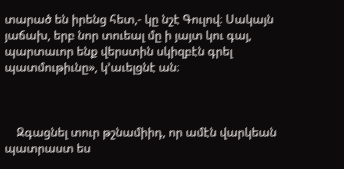տարած են իրենց հետ,- կը նշէ Գուլով։ Սակայն յաճախ, երբ նոր տուեալ մը ի յայտ կու գայ, պարտաւոր ենք վերստին սկիզբէն գրել պատմութիւնը», կ՚աւելցնէ ան։



    Զգացնել տուր թշնամիիդ, որ ամէն վարկեան պատրաստ ես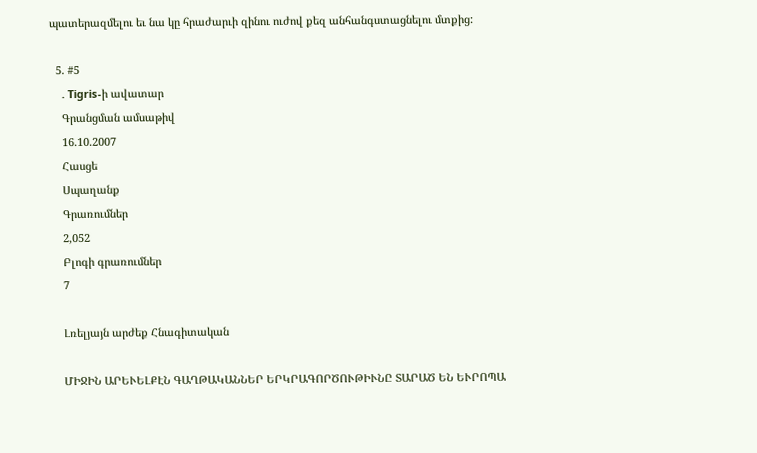պատերազմելու եւ նա կը հրաժարւի զինու ուժով քեզ անհանգստացնելու մտքից:

  5. #5
    . Tigris-ի ավատար
    Գրանցման ամսաթիվ
    16.10.2007
    Հասցե
    Սպաղանք
    Գրառումներ
    2,052
    Բլոգի գրառումներ
    7

    Լռելյայն արժեք Հնագիտական

    ՄԻՋԻՆ ԱՐԵՒԵԼՔԷՆ ԳԱՂԹԱԿԱՆՆԵՐ ԵՐԿՐԱԳՈՐԾՈՒԹԻՒՆԸ ՏԱՐԱԾ ԵՆ ԵՒՐՈՊԱ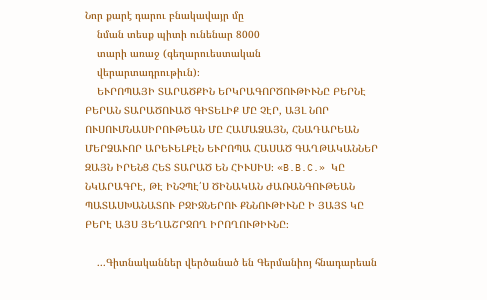Նոր քարէ դարու բնակավայր մը
    նման տեսք պիտի ունենար 8000
    տարի առաջ (գեղարուեստական
    վերարտադրութիւն)։
    ԵՒՐՈՊԱՅԻ ՏԱՐԱԾՔԻՆ ԵՐԿՐԱԳՈՐԾՈՒԹԻՒՆԸ ԲԵՐՆԷ ԲԵՐԱՆ ՏԱՐԱԾՈՒԱԾ ԳԻՏԵԼԻՔ ՄԸ ՉԷՐ, ԱՅԼ ՆՈՐ ՈՒՍՈՒՄՆԱՍԻՐՈՒԹԵԱՆ ՄԸ ՀԱՄԱՁԱՅՆ, ՀՆԱԴԱՐԵԱՆ ՄԵՐՁԱՒՈՐ ԱՐԵՒԵԼՔԷՆ ԵՒՐՈՊԱ ՀԱՍԱԾ ԳԱՂԹԱԿԱՆՆԵՐ ԶԱՅՆ ԻՐԵՆՑ ՀԵՏ ՏԱՐԱԾ ԵՆ ՀԻՒՍԻՍ։ «B.B.C.» ԿԸ ՆԿԱՐԱԳՐԷ, ԹԷ ԻՆՉՊԷ՛Ս ԾԻՆԱԿԱՆ ԺԱՌԱՆԳՈՒԹԵԱՆ ՊԱՏԱՍԽԱՆԱՏՈՒ ԲՋԻՋՆԵՐՈՒ ՔՆՆՈՒԹԻՒՆԸ Ի ՅԱՅՏ ԿԸ ԲԵՐԷ ԱՅՍ ՅԵՂԱՇՐՋՈՂ ԻՐՈՂՈՒԹԻՒՆԸ։

    ...Գիտնականներ վերծանած են Գերմանիոյ հնադարեան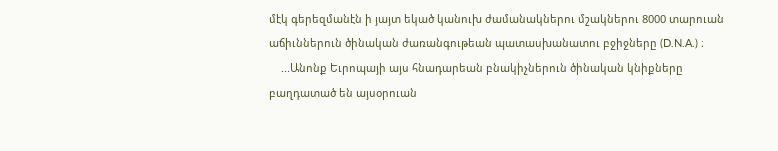մէկ գերեզմանէն ի յայտ եկած կանուխ ժամանակներու մշակներու 8000 տարուան աճիւններուն ծինական ժառանգութեան պատասխանատու բջիջները (D.N.A.) ։
    ...Անոնք Եւրոպայի այս հնադարեան բնակիչներուն ծինական կնիքները բաղդատած են այսօրուան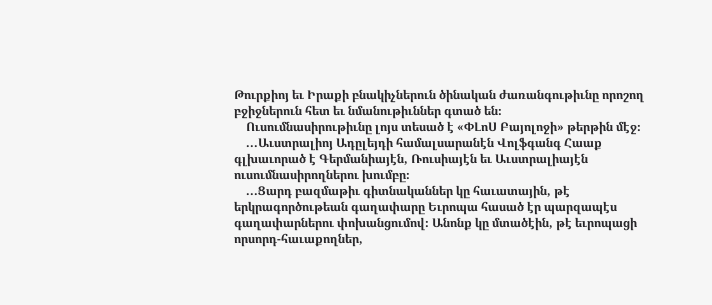Թուրքիոյ եւ Իրաքի բնակիչներուն ծինական ժառանգութիւնը որոշող բջիջներուն հետ եւ նմանութիւններ գտած են։
    Ուսումնասիրութիւնը լոյս տեսած է «ՓԼոՍ Բայոլոջի» թերթին մէջ։
    ...Աւստրալիոյ Ադըլեյդի համալսարանէն Վոլֆգանգ Հաաք գլխաւորած է Գերմանիայէն, Ռուսիայէն եւ Աւստրալիայէն ուսումնասիրողներու խումբը։
    ...Ցարդ բազմաթիւ գիտնականներ կը հաւատային, թէ երկրագործութեան գաղափարը Եւրոպա հասած էր պարզապէս գաղափարներու փոխանցումով։ Անոնք կը մտածէին, թէ եւրոպացի որսորդ-հաւաքողներ,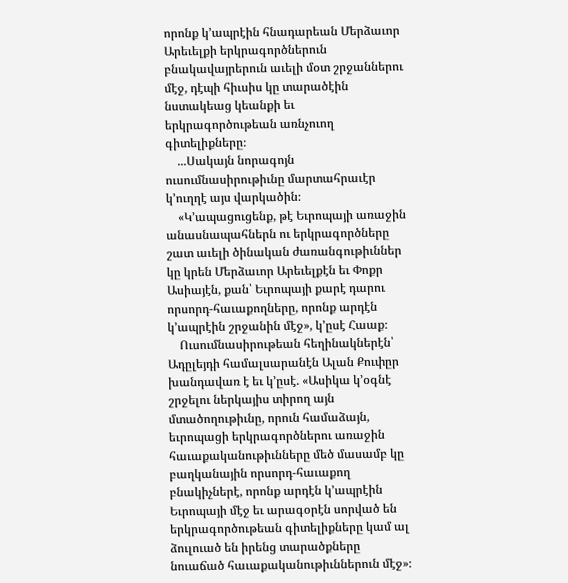որոնք կ՚ապրէին հնադարեան Մերձաւոր Արեւելքի երկրագործներուն բնակավայրերուն աւելի մօտ շրջաններու մէջ, դէպի հիւսիս կը տարածէին նստակեաց կեանքի եւ երկրագործութեան առնչուող գիտելիքները։
    ...Սակայն նորագոյն ուսումնասիրութիւնը մարտահրաւէր կ՚ուղղէ այս վարկածին։
    «Կ՚ապացուցենք, թէ Եւրոպայի առաջին անասնապահներն ու երկրագործները շատ աւելի ծինական ժառանգութիւններ կը կրեն Մերձաւոր Արեւելքէն եւ Փոքր Ասիայէն, քան՝ Եւրոպայի քարէ դարու որսորդ-հաւաքողները, որոնք արդէն կ՚ապրէին շրջանին մէջ», կ՚ըսէ Հաաք։
    Ուսումնասիրութեան հեղինակներէն՝ Ադըլեյդի համալսարանէն Ալան Քուփըր խանդավառ է եւ կ՚ըսէ. «Ասիկա կ՚օգնէ շրջելու ներկայիս տիրող այն մտածողութիւնը, որուն համաձայն, եւրոպացի երկրագործներու առաջին հաւաքականութիւնները մեծ մասամբ կը բաղկանային որսորդ-հաւաքող բնակիչներէ, որոնք արդէն կ՚ապրէին Եւրոպայի մէջ եւ արագօրէն սորված են երկրագործութեան գիտելիքները կամ ալ ձուլուած են իրենց տարածքները նուաճած հաւաքականութիւններուն մէջ»։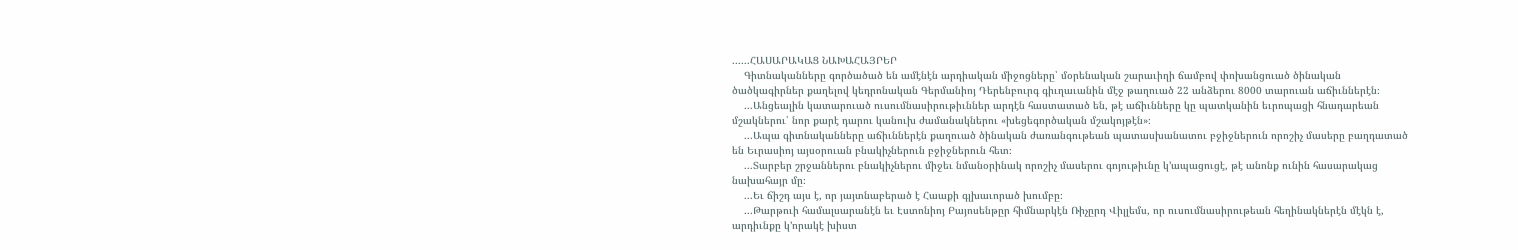......ՀԱՍԱՐԱԿԱՑ ՆԱԽԱՀԱՅՐԵՐ
    Գիտնականները գործածած են ամէնէն արդիական միջոցները՝ մօրենական շարաւիղի ճամբով փոխանցուած ծինական ծածկագիրներ քաղելով կեդրոնական Գերմանիոյ Դերենբուրգ գիւղաւանին մէջ թաղուած 22 անձերու 8000 տարուան աճիւններէն։
    ...Անցեալին կատարուած ուսումնասիրութիւններ արդէն հաստատած են, թէ աճիւնները կը պատկանին եւրոպացի հնադարեան մշակներու՝ նոր քարէ դարու կանուխ ժամանակներու «խեցեգործական մշակոյթէն»։
    ...Ապա գիտնականները աճիւններէն քաղուած ծինական ժառանգութեան պատասխանատու բջիջներուն որոշիչ մասերը բաղդատած են Եւրասիոյ այսօրուան բնակիչներուն բջիջներուն հետ։
    ...Տարբեր շրջաններու բնակիչներու միջեւ նմանօրինակ որոշիչ մասերու գոյութիւնը կ՚ապացուցէ, թէ անոնք ունին հասարակաց նախահայր մը։
    ...Եւ ճիշդ այս է, որ յայտնաբերած է Հաաքի գլխաւորած խումբը։
    ...Թարթուի համալսարանէն եւ Էստոնիոյ Բայոսենթըր հիմնարկէն Ռիչըրդ Վիլլեմս, որ ուսումնասիրութեան հեղինակներէն մէկն է, արդիւնքը կ՚որակէ խիստ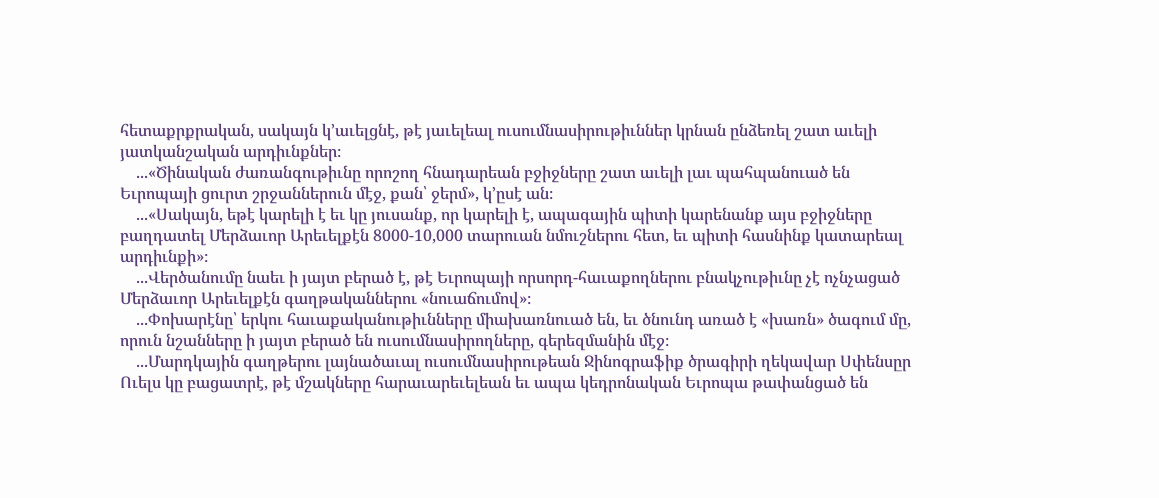հետաքրքրական, սակայն կ՚աւելցնէ, թէ յաւելեալ ուսումնասիրութիւններ կրնան ընձեռել շատ աւելի յատկանշական արդիւնքներ։
    ...«Ծինական ժառանգութիւնը որոշող հնադարեան բջիջները շատ աւելի լաւ պահպանուած են Եւրոպայի ցուրտ շրջաններուն մէջ, քան՝ ջերմ», կ՚ըսէ ան։
    ...«Սակայն, եթէ կարելի է եւ կը յուսանք, որ կարելի է, ապագային պիտի կարենանք այս բջիջները բաղդատել Մերձաւոր Արեւելքէն 8000-10,000 տարուան նմուշներու հետ, եւ պիտի հասնինք կատարեալ արդիւնքի»։
    ...Վերծանումը նաեւ ի յայտ բերած է, թէ Եւրոպայի որսորդ-հաւաքողներու բնակչութիւնը չէ ոչնչացած Մերձաւոր Արեւելքէն գաղթականներու «նուաճումով»։
    ...Փոխարէնը՝ երկու հաւաքականութիւնները միախառնուած են, եւ ծնունդ առած է «խառն» ծագում մը, որուն նշանները ի յայտ բերած են ուսումնասիրողները, գերեզմանին մէջ։
    ...Մարդկային գաղթերու լայնածաւալ ուսումնասիրութեան Ջինոգրաֆիք ծրագիրի ղեկավար Սփենսըր Ուելս կը բացատրէ, թէ մշակները հարաւարեւելեան եւ ապա կեդրոնական Եւրոպա թափանցած են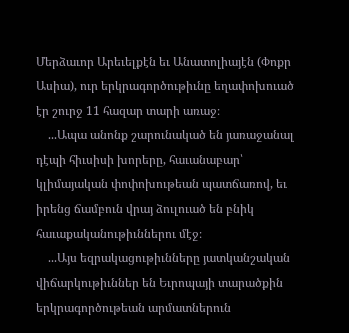Մերձաւոր Արեւելքէն եւ Անատոլիայէն (Փոքր Ասիա), ուր երկրագործութիւնը եղափոխուած էր շուրջ 11 հազար տարի առաջ։
    ...Ապա անոնք շարունակած են յառաջանալ դէպի հիւսիսի խորերը, հաւանաբար՝ կլիմայական փոփոխութեան պատճառով, եւ իրենց ճամբուն վրայ ձուլուած են բնիկ հաւաքականութիւններու մէջ։
    ...Այս եզրակացութիւնները յատկանշական վիճարկութիւններ են Եւրոպայի տարածքին երկրագործութեան արմատներուն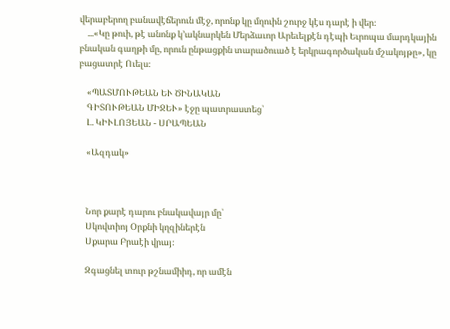վերաբերող բանավէճերուն մէջ, որոնք կը մղուին շուրջ կէս դարէ ի վեր։
    ...«Կը թուի, թէ անոնք կ՚ակնարկեն Մերձաւոր Արեւելքէն դէպի Եւրոպա մարդկային բնական գաղթի մը, որուն ընթացքին տարածուած է երկրագործական մշակոյթը», կը բացատրէ Ուելս։

    «ՊԱՏՄՈՒԹԵԱՆ ԵՒ ԾԻՆԱԿԱՆ
    ԳԻՏՈՒԹԵԱՆ ՄԻՋԵՒ» էջը պատրաստեց՝
    Լ. ԿԻՒԼՈՅԵԱՆ - ՍՐԱՊԵԱՆ

    «Ազդակ»



    Նոր քարէ դարու բնակավայր մը՝
    Սկովտիոյ Օրքնի կղզիներէն
    Սքարա Բրաէի վրայ։

    Զգացնել տուր թշնամիիդ, որ ամէն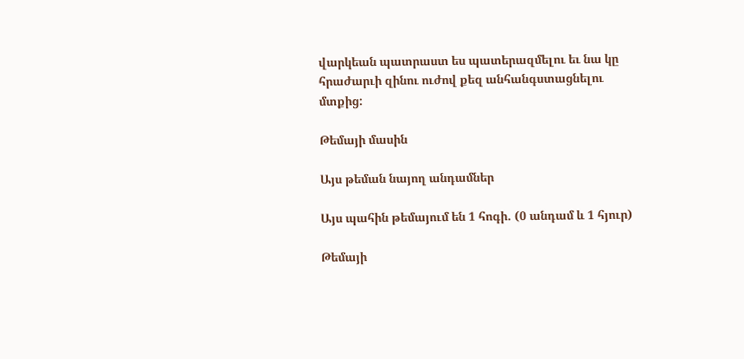վարկեան պատրաստ ես պատերազմելու եւ նա կը հրաժարւի զինու ուժով քեզ անհանգստացնելու մտքից:

Թեմայի մասին

Այս թեման նայող անդամներ

Այս պահին թեմայում են 1 հոգի. (0 անդամ և 1 հյուր)

Թեմայի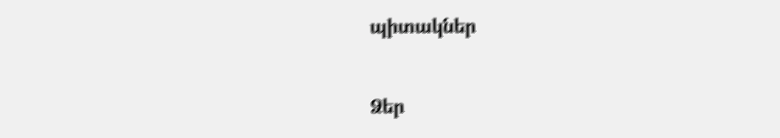պիտակներ

Ձեր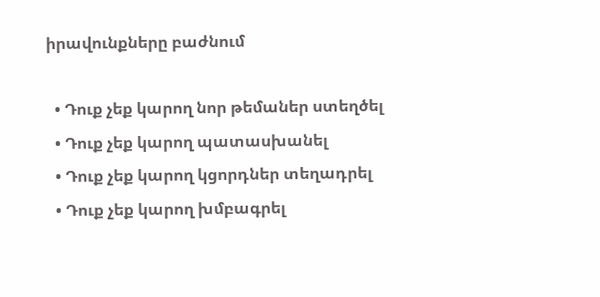իրավունքները բաժնում

  • Դուք չեք կարող նոր թեմաներ ստեղծել
  • Դուք չեք կարող պատասխանել
  • Դուք չեք կարող կցորդներ տեղադրել
  • Դուք չեք կարող խմբագրել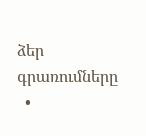ձեր գրառումները
  •